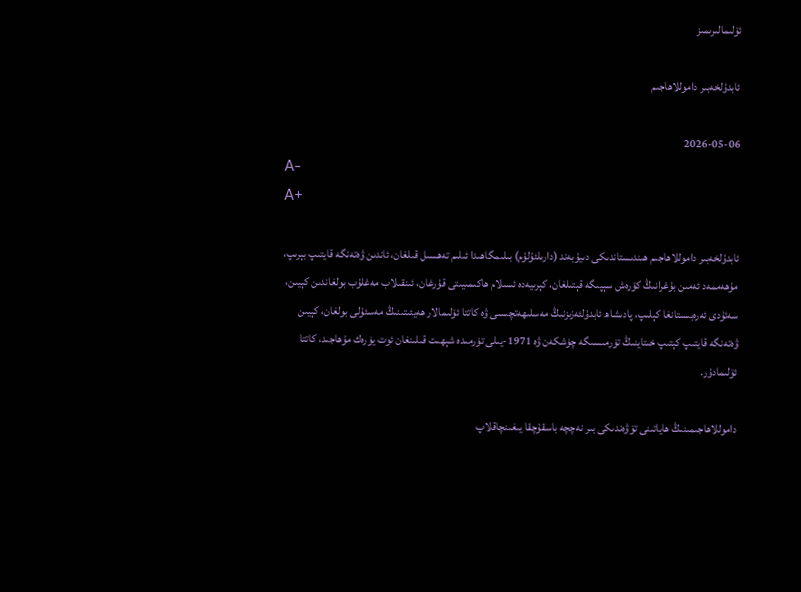ئۆلىمالىرىمىز

ئابدۇلخەبىر داموللاھاجىم

2026-05-06
A-
A+

ئابدۇلخەبىر داموللاھاجىم ھىندىستاندىكى دىيۇبەند (دارىلئۇلۇم) بىلىمگاھىدا ئىلىم تەھسىل قىلغان، ئاندىن ۋەتەنگە قايتىپ بېرىپ، مۇھەممەد ئەمىن بۇغرانىڭ كۆرەش سېپىگە قېتىلغان، كېرىيەدە ئىسلام ھاكىمىيىتى قۇرغان، ئىنقىلاب مەغلۇب بولغاندىن كېيىن، سەئۇدى ئەرەبىستانغا كېلىپ، پادىشاھ ئابدۇلئەزىزنىڭ مەسلىھەتچىسى ۋە كاتتا ئۆلىمالار ھەيئىتىنىڭ مەسئۇلى بولغان، كېيىن ۋەتەنگە قايتىپ كېتىپ خىتاينىڭ تۈرمىسىگە چۈشكەن ۋە 1971-يىلى تۈرمىدە شېھىت قىلىنغان ئوت يۈرەك مۇھاجىد، كاتتا ئۆلىمادۇر.

داموللاھاجىمىنىڭ ھاياتىنى تۆۋەندىكى بىر نەچچە باسقۇچقا يىغىنچاقلاپ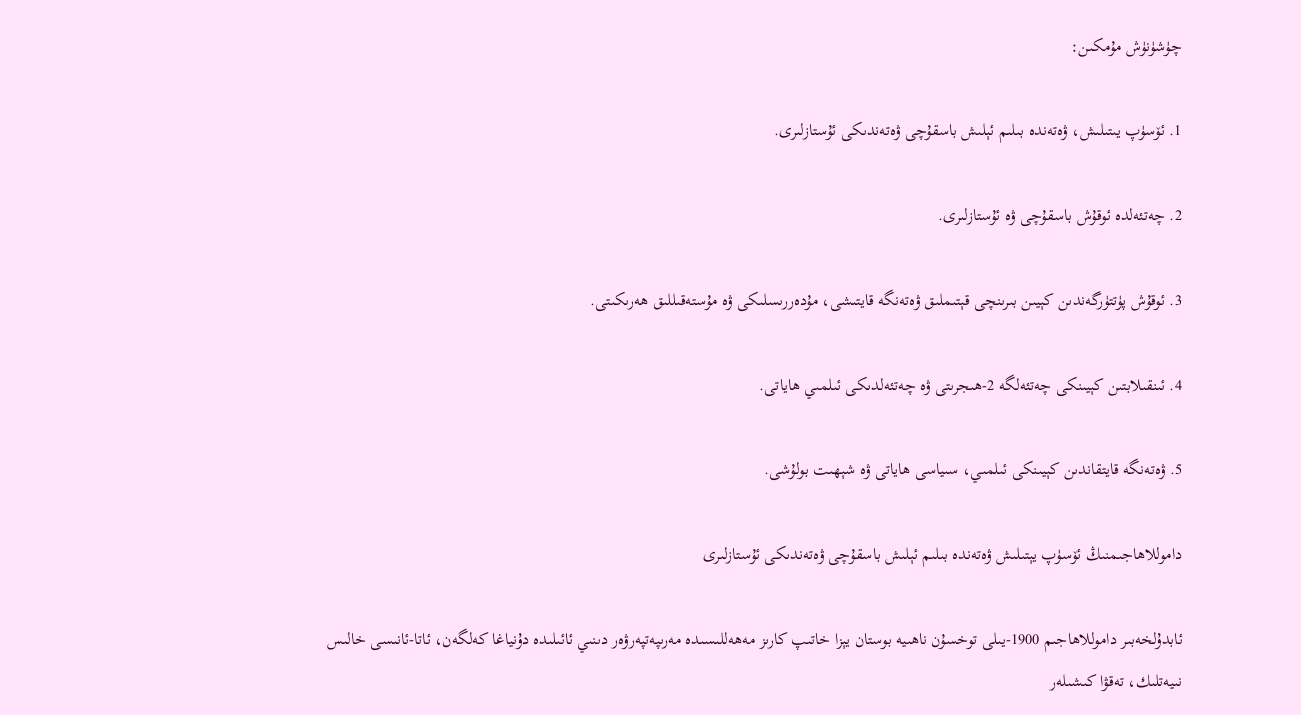چۈشۈنۈش مۇمكىن:

1. ئۆسۈپ يىتىلىش، ۋەتەندە بىلىم ئېلىش باسقۇچى ۋەتەندىكى ئۇستازلىرى.

2. چەتئەلدە ئوقۇش باسقۇچى ۋە ئۇستازلىرى.

3. ئوقۇش پۈتتۈرگەندىن كېيىن بىرىنچى قېتىملىق ۋەتەنگە قايتىشى، مۇدەررىسلىكى ۋە مۇستەقىللىق ھەرىكىتى.

4. ئىنقىلابتىن كېيىنكى چەتئەلگە 2-ھىجرىتى ۋە چەتئەلدىكى ئىلمىي ھاياتى.

5. ۋەتەنگە قايتقاندىن كېيىنكى ئىلمىي، سىياسى ھاياتى ۋە شېھىت بولۇشى.

داموللاھاجىمنىڭ ئۆسۈپ يېتىلىش ۋەتەندە بىلىم ئېلىش باسقۇچى ۋەتەندىكى ئۇستازلىرى

ئابدۇلخەبىر داموللاھاجىم 1900-يىلى توخسۇن ناھىيە بوستان يېزا خاتىپ كارىز مەھەللىسىدە مەرىپەتپەرۋەر دىنىي ئائىلىدە دۇنياغا كەلگەن، ئاتا-ئانىسى خالىس نىيەتلىك، تەقۋا كىشىلەر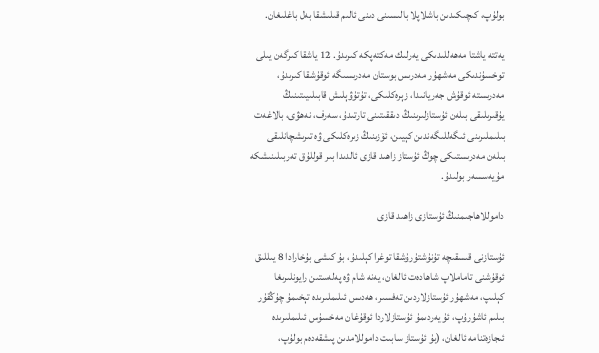بولۇپ، كىچىكىدىن باشلاپلا بالىسىنى دىنى ئالىم قىلىشقا بەل باغلىغان.

يەتتە ياشتا مەھەللىدىكى يەرلىك مەكتەپكە كىرىدۇ. 12 ياشقا كىرگەن يىلى توخسۇندىكى مەشھۇر مەدرىس بوستان مەدرىسىگە ئوقۇشقا كىرىدۇ، مەدرىستە ئوقۇش جەريانىدا، زېرەكلىكى، تۇتۇۋېلىش قابىلىيىتىنىڭ يۇقىرىلىقى بىلەن ئۇستازلىرىنىڭ دىققىتىنى تارتىدۇ، سەرف، نەھۋى، بالاغەت بىلىملىرىنى ئىگەللىگەندىن كېيىن، ئۆزىنىڭ زىرەكلىكى ۋە تىرىشچانلىقى بىلەن مەدرىستىكى چوڭ ئۇستاز زاھىد قازى ئالدىدا بىر قوللۇق تەربىلىنىشكە مۇيەسسەر بولىدۇ.

داموللاھاجىمنىڭ ئۇستازى زاھىد قازى

ئۇستازنى قىسقىچە تۇنۇشتۇرۇشقا توغرا كېلىدۇ، بۇ كىشى بۇخارادا 8 يىللىق ئوقۇشنى تاماملاپ شاھادەت ئالغان، يەنە شام ۋە پەلەستىن رايونلىرىغا كېلىپ، مەشھۇر ئۇستازلاردىن تەفسىر، ھەدىس ئىلىملىرىدە تېخىمۇ چۇڭقۇر بىلىم ئاشۇرۇپ، ئۇ يەردىمۇ ئۇستازلاردا ئوقۇغان مەخسۇس ئىلىملىرىدە ئىجازەتنامە ئالغان، (بۇ ئۇستاز سابىت داموللامدىن پىشقەدەم بولۇپ،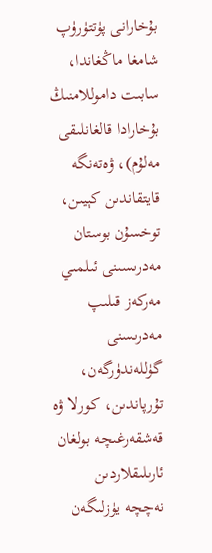بۇخارانى پۈتتۈرۈپ شامغا ماڭغاندا، سابىت داموللامنىڭ بۇخارادا قالغانلىقى مەلۇم)، ۋەتەنگە قايتقاندىن كېيىن، توخسۇن بوستان مەدرىسىنى ئىلمىي مەركەز قىلىپ مەدرىسنى گۈللەندۈرگەن، تۇرپاندىن، كورلا ۋە قەشقەرغىچە بولغان ئارىلىقلاردىن نەچچە يۈزلىگەن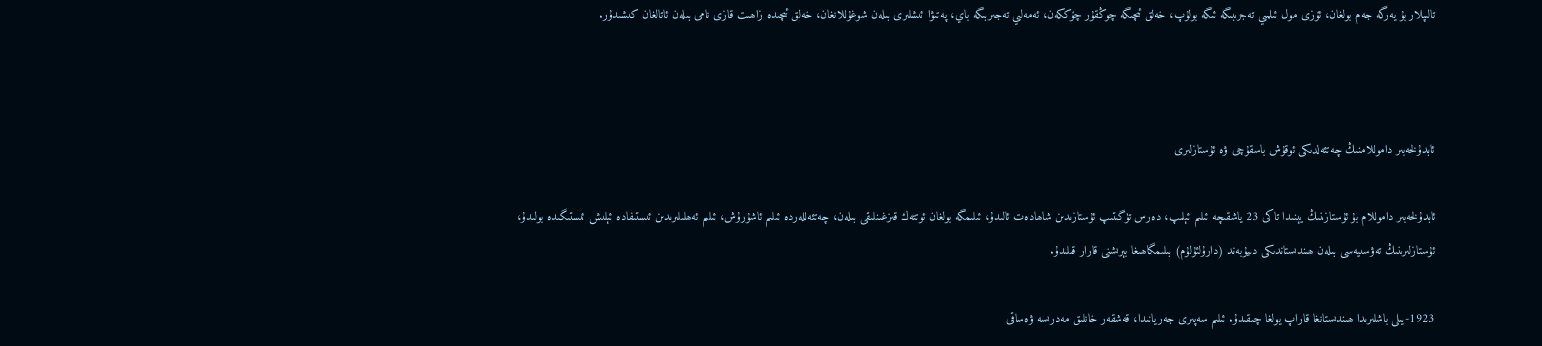تالىپلار بۇ يەرگە جەم بولغان، ئۆزى مول ئىلمىي تەجرىبىگە ئىگە بولۇپ، خەلق ئىچىگە چوڭقۇر چۆككەن، ئەمەلىي تەجىربىگە باي، پەتىۋا ئىشلىرى بىلەن شوغۇللانغان، خەلق ئىچىدە زاھىت قازى نامى بىلەن ئاتالغان كىشىدۇر.



ئابدۇلخەبىر داموللامنىڭ چەتئەلدىكى ئوقۇش باسقۇچى ۋە ئۇستازلىرى

ئابدۇلخەبىر داموللام بۇ ئۇستازىنىڭ يېنىدا تاكى 23 ياشقىچە ئىلىم ئېلىپ، دەرس تۈگىتىپ ئۇستازىدىن شاھادەت ئالىدۇ، ئىلىمگە بولغان ئوتتەك قىزغىنلىقى بىلەن، چەتئەللەردە ئىلىم ئاشۇرۇش، ئىلىم ئەھلىلىرىدىن ئىستىفادە ئېلىش ئىستىگىدە بولىدۇ، ئۇستازلىرىنىڭ تەۋسىيەسى بىلەن ھىندىستاندىكى دىيۇبەند (دارۇلئۇلۇم) بىلىمگاھىغا بېرىشنى قارار قىلىدۇ.

1923-يىلى باشلىرىدا ھىندىستانغا قاراپ يولغا چىقىدۇ. ئىلىم سەپىرى جەريانىدا، قەشقەر خانلىق مەدرىسە ۋەساقى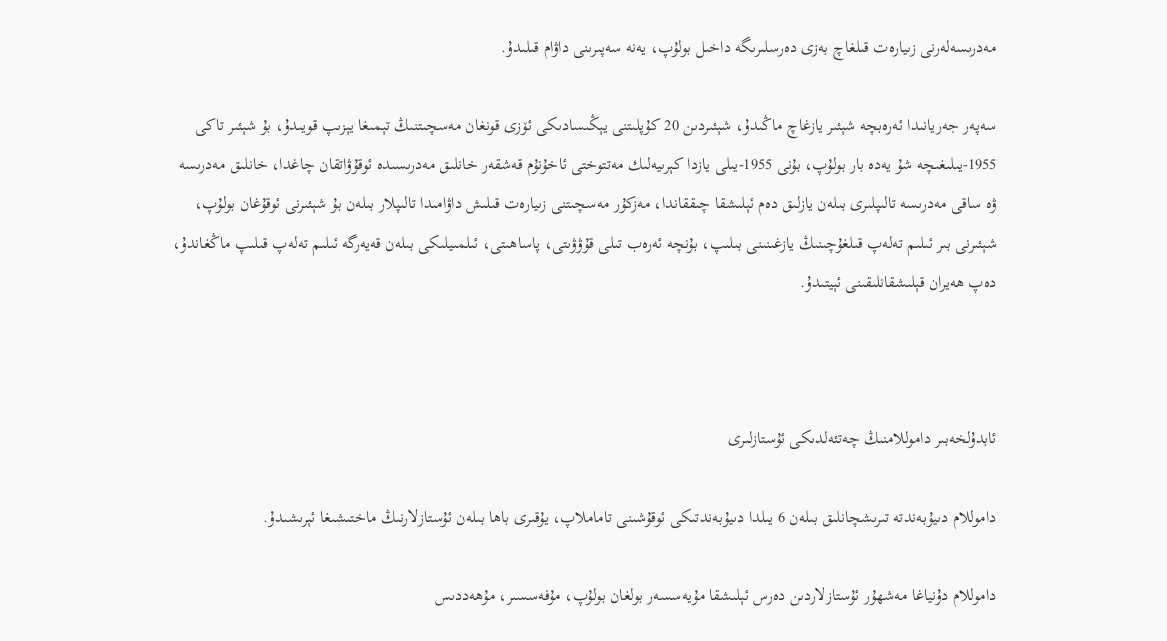مەدرىسەلەرنى زىيارەت قىلغاچ بەزى دەرسلىرىگە داخىل بولۇپ، يەنە سەپىرىنى داۋام قىلىدۇ.

سەپەر جەريانىدا ئەرەبچە شېئىر يازغاچ ماڭىدۇ، شېئىردىن 20 كۇپلىتنى يېڭىسادىكى ئۆزى قونغان مەسچىتنىڭ تېمىغا يېزىپ قويىدۇ، بۇ شېئىر تاكى 1955-يىلىغىچە شۇ يەدە بار بولۇپ، بۇنى 1955-يىلى يازدا كېرىيەلىك مەتتوختى ئاخۇنۇم قەشقەر خانلىق مەدرىسىدە ئوقۇۋاتقان چاغدا، خانلىق مەدرىسە ۋە ساقى مەدرىسە تالىپلىرى بىلەن يازلىق دەم ئېلىشقا چىققاندا، مەزكۇر مەسچىتنى زىيارەت قىلىش داۋامىدا تالىپلار بىلەن بۇ شېئىرنى ئوقۇغان بولۇپ، شېئىرنى بىر ئىلىم تەلەپ قىلغۇچىنىڭ يازغىنىنى بىلىپ، بۇنچە ئەرەب تىلى قۇۋۋىتى، پاساھىتى، ئىلمىيلىكى بىلەن قەيەرگە ئىلىم تەلەپ قىلىپ ماڭغاندۇ، دەپ ھەيران قېلىشقانلىقىنى ئېيتىدۇ.



ئابدۇلخەبىر داموللامنىڭ چەتئەلدىكى ئۇستازلىرى

داموللام دىيۇبەندتە تىرىشچانلىق بىلەن 6 يىلدا دىيۇبەندتىكى ئوقۇشىنى تاماملاپ، يۇقىرى باھا بىلەن ئۇستازلارنىڭ ماختىشىغا ئېرىشىدۇ.

داموللام دۇنياغا مەشھۇر ئۇستازلاردىن دەرس ئېلىشقا مۇيەسسەر بولغان بولۇپ، مۇفەسسىر، مۇھەددىس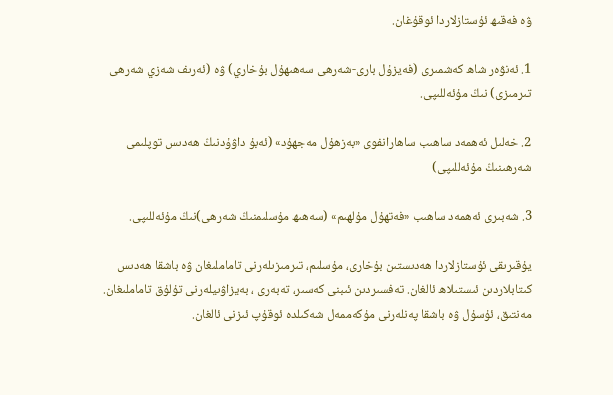ۋە فەقىھ ئۇستازلاردا ئوقۇغان.

1. ئەنۋەر شاھ كەشمىرى (فەيزۇل بارى-شەرھى سەھىھۇل بۇخاري) ۋە (ئەرىف شەزي شەرھى تىرمىزى) نىڭ مۇئەللىپى.

2. خەلىل ئەھمەد ساھىب ساھارانفوى «بەزھۇل مەجھۇد» (ئەبۇ داۋۇدنىڭ ھەدىس توپلىمى شەرھىنىڭ مۇئەللىپى)

3. شەبىرى ئەھمەد ساھىب «فەتھۇل مۇلھىم» (سەھىھ مۇسلىمنىڭ شەرھى)نىڭ مۇئەللىپى.

يۇقىرىقى ئۇستازلاردا ھەدىستىن بۇخارى، مۇسلىم، تىرمىزىلەرنى تاماملىغان ۋە باشقا ھەدىس كىتابلاردىن ئىستىلاھ ئالغان. تەفسىردىن ئىبنى كەسىر، تەبەرى ، بەيزاۋىيلەرنى تۇلۇق تاماملىغان. مەنتىق، ئۇسۇل ۋە باشقا پەنلەرنى مۇكەممەل شەكىلدە ئوقۇپ ئىزنى ئالغان.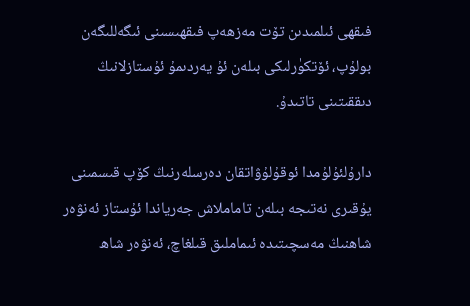فىقھى ئىلمىدىن تۆت مەزھەپ فىقھىسىنى ئىگەللىگەن بولۇپ، ئۆتكۈرلىكى بىلەن ئۇ يەردىمۇ ئۇستازلانىڭ دىققىتىنى تاتىدۇ.

دارۇلئۇلۇمدا ئوقۇلۇۋاتقان دەرسلەرنىڭ كۆپ قىسمىنى يۇقىرى نەتىجە بىلەن تاماملاش جەرياندا ئۇستاز ئەنۋەر شاھنىڭ مەسچىتىدە ئىماملىق قىلغاچ، ئەنۋەر شاھ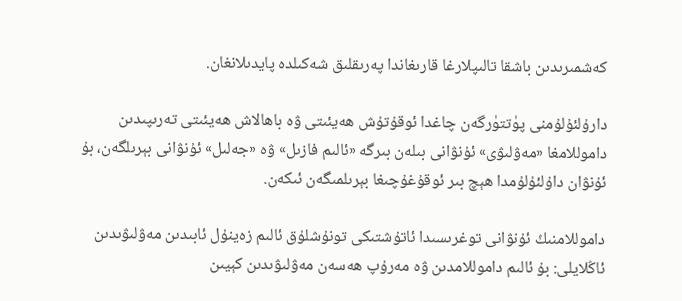كەشمىرىدىن باشقا تالىپلارغا قارىغاندا پەرىقلىق شەكىلدە پايدىلانغان.

دارۇلئۇلۇمنى پۈتتۈرگەن چاغدا ئوقۇتۇش ھەيئىتى ۋە باھالاش ھەيئىتى تەرىپىدىن داموللامغا «مەۋلىۋى» ئۇنۋانى بىلەن بىرگە «ئالىم فازىل» ۋە «جەلىل» ئۇنۋانى بېرىلگەن، بۇ ئۇنۋان داۇلئۇلۇمدا ھېچ بىر ئوقۇغۇچىغا بېرىلمىگەن ئىكەن.

داموللامنىڭ ئۇنۋانى توغرىسىدا ئاتۇشتىكى تونۇشلۇق ئالىم زەينۇل ئابىدىن مەۋلىۋىدىن ئاڭلايلى: بۇ ئالىم داموللامدىن ۋە مەرۇپ ھەسەن مەۋلىۋىدىن كېيىن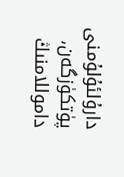دارۇلئۇلۇمنى پۈتكۈزگەن، داموللامنىڭ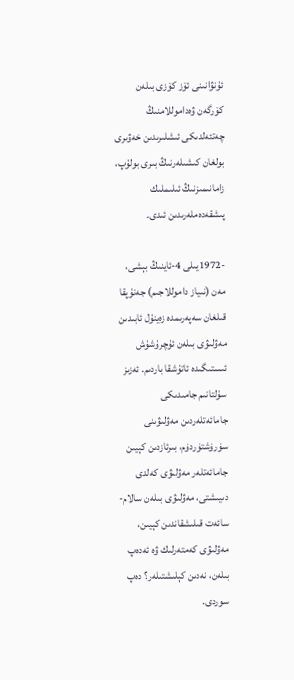ئۇنۋانىنى ئۆز كۆزى بىلەن كۆرگەن ۋەداموللامنىڭ چەتئەلدىكى ئىشلىرىدىن خەۋىرى بولغان كىشىلەرنىڭ بىرى بولۇپ، زامانىمىزنىڭ ئىلىملىك پىشقەدەملەرىدىن ئىدى.

-1972يىلى 4-ئاينىڭ بېشى، مەن (نىياز داموللاجىم) جەنۇپقا قىلغان سەپەرىمدە زەينۇل ئابىدىن مەۋلىۋى بىلەن ئۇچرۇشۇش ئىستىگىدە ئاتۇشقا باردىم. ئەزىز سۇلتانىم جامىدىكى جامائەتلەردىن مەۋلىۋىنى سۈرۈشتۈردۈم، بىرئازدىن كېيىن جامائەتلەر مەۋلىۋى كەلدى دىيىشتى، مەۋلىۋى بىلەن سالام-سائەت قىلىشقاندىن كېيىن، مەۋلىۋى كەمتەرلىك ۋە ئەدەپ بىلەن، نەدىن كېلىشتىلەر؟ دەپ سوردى.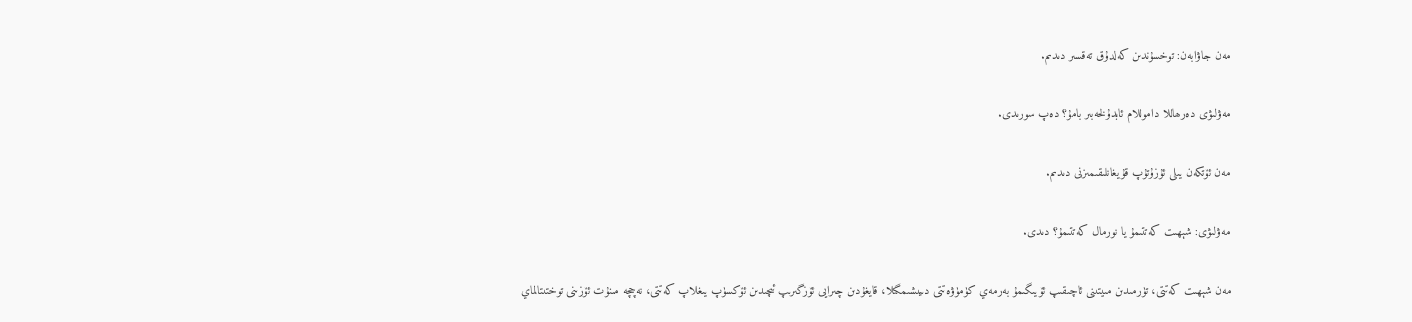مەن جاۋابەن: توخسۇندىن كەلدۇق تەقسىر دىدىم.

مەۋلىۋى دەرھاللا داموللام ئابدۇلخەبىر بامۇ؟ دەپ سورىدى.

مەن ئۆتكەن يىلى ئۇزۇتۇپ قۇيغانلىقىمىزنى دىدىم.

مەۋلىۋى: شېھىت كەتتىمۇ يا نورمال كەتتىمۇ؟ دىدى.

مەن شېھىت كەتتى، تۈرمىدىن مىيتىنى ئاچىقىپ ئۆيىگىمۇ بەرمەي كۈمۈۋەتتى دىيىشىمگىلا، قايغۇدىن چىرايى ئۆزگىرىپ ئىچىدىن ئۆكسۈپ يىغلاپ كەتتى، نەچچە مىنۇت ئۆزىنى توختىتالماي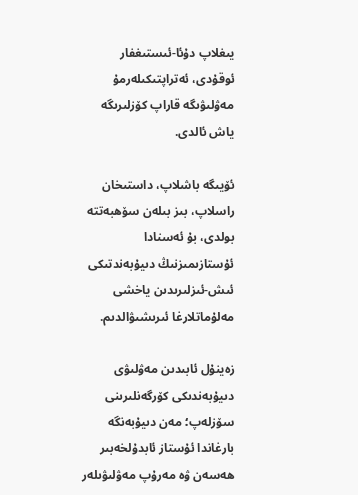يىغلاپ دۇئا-ئىستىغفار ئوقۇدى، ئەتراپتىكىلەرمۇ مەۋلىۋىگە قاراپ كۆزلىرىگە ياش ئالدى.

ئۆيىگە باشلاپ، داستىخان راسلاپ، بىز بىلەن سۆھبەتتە بولدى، بۇ ئەسنادا ئۇستازىمىزنىڭ دىيۇبەندتىكى ئىش-ئىزلىرىدىن ياخشى مەلۇماتلارغا ئىرىشىۋالدىم.

زەينۇل ئابىدىن مەۋلىۋى دىيۇبەندىكى كۆرگەنلىرىنى سۆزلەپ؛ مەن دىيۇبەنگە بارغاندا ئۇستاز ئابدۇلخەبىر ھەسەن ۋە مەرۇپ مەۋلىۋىلەر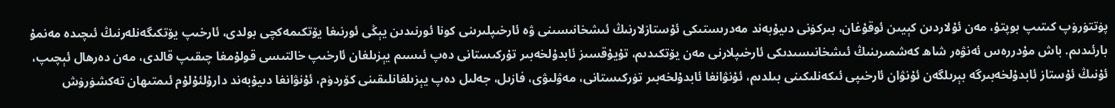پۈتتۈرۈپ كىتىپ بوپتۇ، مەن ئۇلاردىن كېيىن ئوقۇغان، بىركۈنى دىيۇبەند مەدرىستىكى ئۇستازلارنىڭ ئىشخانىسىنى ۋە ئارخىپلىرىنى كونا ئورنىدىن يېڭى ئورنىغا يۆتكىمەكچى بولدى، ئارخىپ يۆتكىگەنلەرنىڭ ئىچىدە مەنمۇ بارئىدىم. باش مۇدررەس ئەنۋەر شاھ كەشمىرىنىڭ ئىشخانىسىدىكى ئارخىپلارنى مەن يۆتكىدىم، تۇيۇقسىز ئابدۇلخەبىر تۇركىستانى دەپ ئىسىم يېزىلغان ئارخىپ خالتىسى قولۇمغا چىقىپ قالدى، مەن دەرھال ئېچىپ، ئۇنىڭ ئۇستاز ئابدۇلخەبىرگە بېرىلگەن ئۇنۋان ئارخىپى ئىكەنلىكىنى بىلدىم، ئۇنۋانغا ئابدۇلخەبىر تۈركىستانى، مەۋلىۋى، فازىل، جەلىل دەپ يېزىلغانلىقىنى كۆردۈم، ئۇنۋانغا دىيۇبەند دارۇلئۇلۇم ئىمتىھان تەكشۈرۈش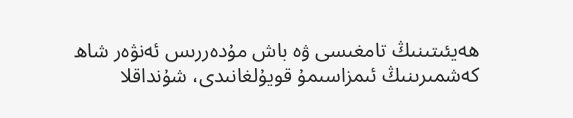ھەيئىتىنىڭ تامغىسى ۋە باش مۇدەررىس ئەنۋەر شاھ كەشمىرىنىڭ ئىمزاسىمۇ قويۇلغانىدى، شۇنداقلا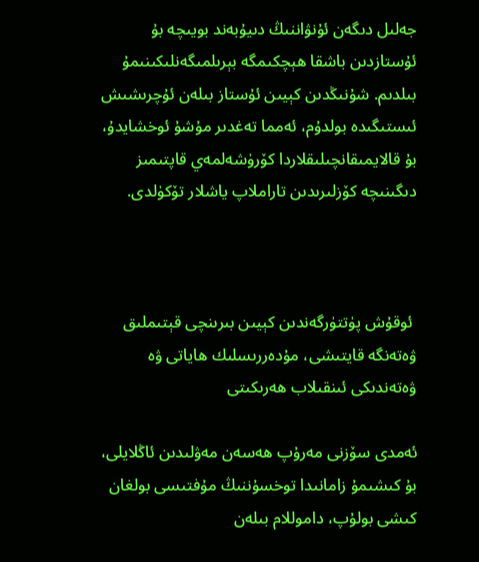جەلىل دىگەن ئۇنۋاننىڭ دىيۇبەند بويىچە بۇ ئۇستازدىن باشقا ھېچكىمگە بېرىلمىگەنلىكىنىمۇ بىلدىم. شۇنىڭدىن كېيىن ئۇستاز بىلەن ئۇچرىشىش ئىستىگىدە بولدۇم، ئەمما تەغدىر مۇشۇ ئوخشايدۇ، بۇ قالايمىقانچىلىقلاردا كۆرۈشەلمەي قاپتىمىز دىگىنىچە كۆزلىرىدىن تاراملاپ ياشلار تۆكۈلدى.



 ئوقۇش پۈتتۈرگەندىن كېيىن بىرىنچى قېتىملىق ۋەتەنگە قايتىشى، مۇدەررىسلىك ھاياتى ۋە ۋەتەندىكى ئىنقىلاب ھەرىكىتى

ئەمدى سۆزنى مەرۇپ ھەسەن مەۋلىدىن ئاڭلايلى، بۇ كىشىمۇ زامانىدا توخسۇننىڭ مۇفتىسى بولغان كىشى بولۇپ، داموللام بىلەن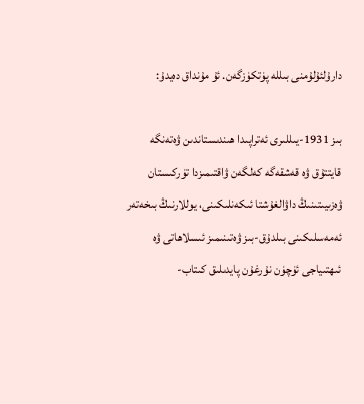دارۇلئۇلۇمنى بىللە پۈتكۈزگەن. ئۇ مۇنداق دەيدۇ:

بىز 1931-يىللىرى ئەتراپىدا ھىندىستاندىن ۋەتەنگە قايتتۇق ۋە قەشقەگە كەلگەن ۋاقتىمىزدا تۈركىستان ۋەزىيىتىنىڭ داۋالغۇشتا ئىكەنلىكىنى، يوللارنىڭ بىخەتەر ئەمەسلىكىنى بىلدۇق-بىز ۋەتىنىمىز ئىسلاھاتى ۋە ئىھتىياجى ئۈچۈن نۇرغۇن پايدىلىق كىتاب-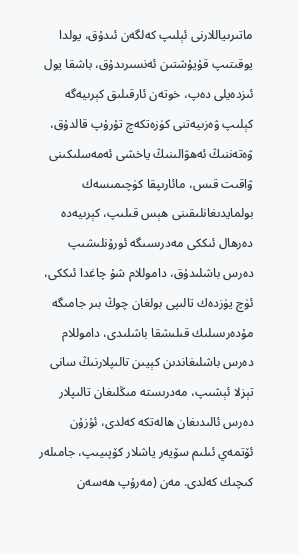ماتىرىياللارنى ئېلىپ كەلگەن ئىدۇق، يولدا يوقىتىپ قۇيۇشتىن ئەنسىرىدۇق، باشقا يول ئىزدەيلى دەپ، خوتەن ئارقىلىق كېرىيەگە كېلىپ ۋەزىيەتنى كۈزەتكەچ تۇرۇپ قالدۇق، ۋەتەننىڭ ئەھۋالىنىڭ ياخشى ئەمەسلىكىنى ۋاقىت قىس، مائارىپقا كۈچىمىسەك بولمايدىغانلىقىنى ھېس قىلىپ، كېرىيەدە دەرھال ئىككى مەدرىسىگە ئورۇنلىشىپ دەرس باشلىدۇق، داموللام شۇ چاغدا ئىككى، ئۈچ يۈزدەك تالىپى بولغان چوڭ بىر جامىگە مۇدەرىسلىك قىلىشقا باشلىدى، داموللام دەرس باشلىغاندىن كېيىن تالىپلارنىڭ سانى تېزلا ئېشىپ، مەدرىستە مىڭلىغان تالىپلار دەرس ئالىدىغان ھالەتكە كەلدى، ئۇزۇن ئۆتمەي ئىلىم سۆيەر ياشلار كۆپىيىپ، جامىلەر كىچىك كەلدى. مەن (مەرۇپ ھەسەن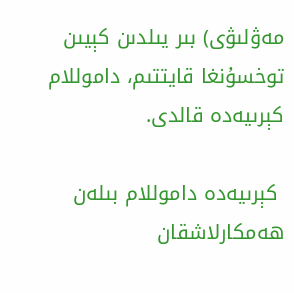مەۋلىۋى) بىر يىلدىن كېيىن توخسۇنغا قايتتىم، داموللام كېرىيەدە قالدى.

 كېرىيەدە داموللام بىلەن ھەمكارلاشقان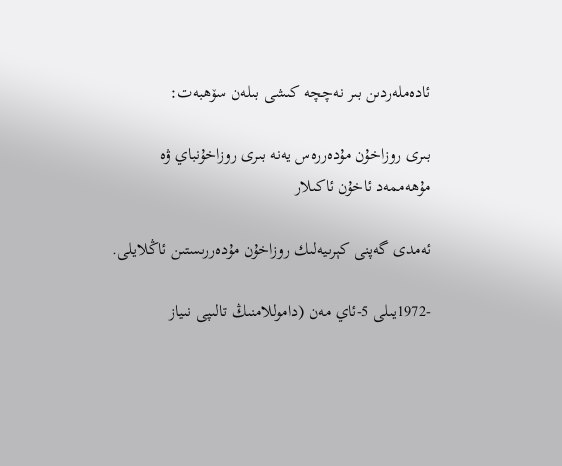ئادەملەردىن بىر نەچچە كىشى بىلەن سۆھبەت:

بىرى روزاخۇن مۇدەررەس يەنە بىرى روزاخۇنباي ۋە مۇھەممەد ئاخۇن ئاكىلار

ئەمدى گەپنى كېرىيەلىك روزاخۇن مۇدەررىستىن ئاڭلايلى.

-1972يىلى 5-ئاي مەن (داموللامنىڭ تالىپى نىياز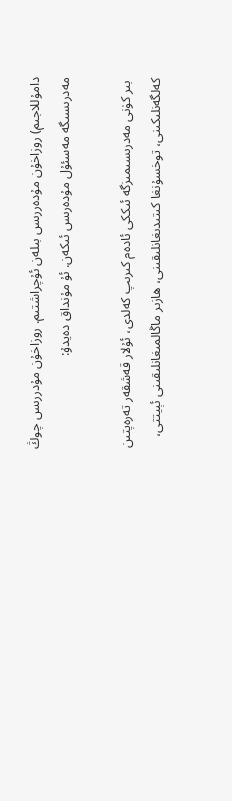دامۇللاجىم) روزاخۇن مۇدەررىس بىلەن ئۇچراشتىم. روزاخۇن مۇدررىس چوڭ مەدرىسىگە مەسئۇل مۇدەرىس ئىكەن. ئۇ مۇنداق دەيدۇ:

 بىر كۈنى مەدرىسىمىزگە ئىككى ئادەم كىرىپ كەلدى، ئۇلار قەشقەر تەرەپتىن كەلگەنلىكىنى، توخسۇنغا كىتىدىغانلىقىنى، ھازىر ماڭالمىغانلىقىنى ئېيتتى،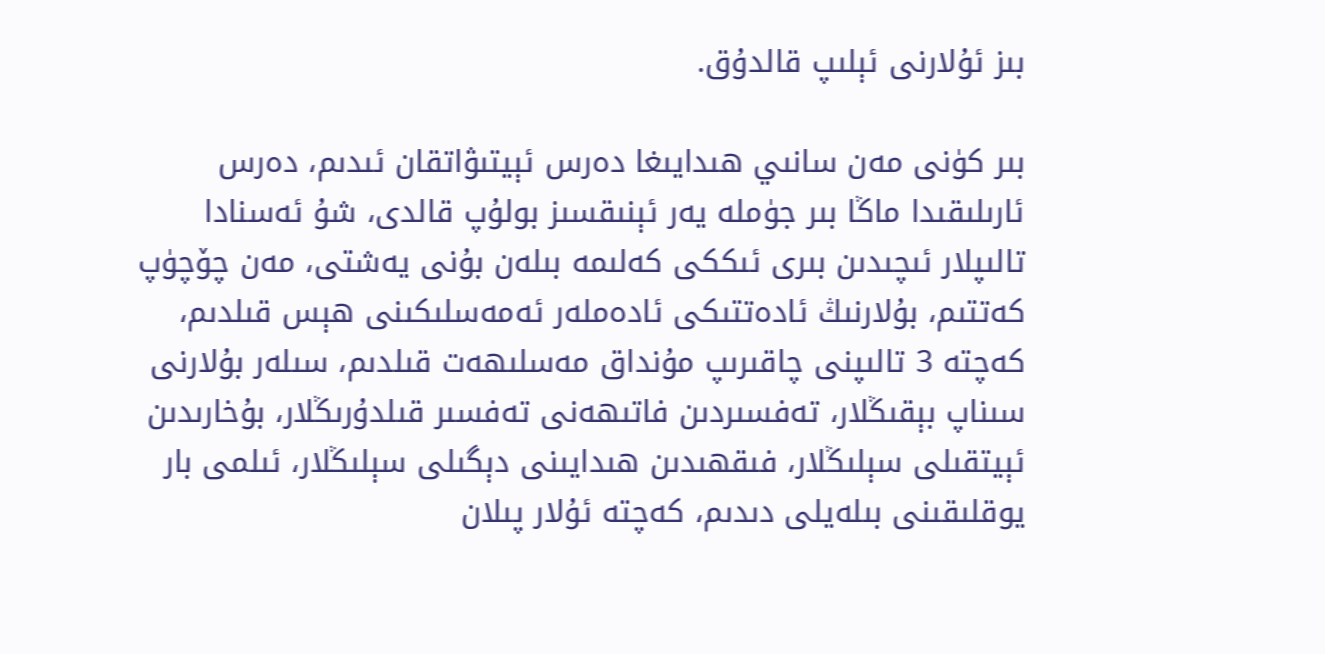بىز ئۇلارنى ئېلىپ قالدۇق.

بىر كۈنى مەن سانىي ھىدايىغا دەرس ئېيتىۋاتقان ئىدىم، دەرس ئارىلىقىدا ماڭا بىر جۈملە يەر ئېنىقسىز بولۇپ قالدى، شۇ ئەسنادا تالىپلار ئىچىدىن بىرى ئىككى كەلىمە بىلەن بۇنى يەشتى، مەن چۆچۈپ كەتتىم، بۇلارنىڭ ئادەتتىكى ئادەملەر ئەمەسلىكىنى ھېس قىلدىم، كەچتە 3 تالىپنى چاقىرىپ مۇنداق مەسلىھەت قىلدىم، سىلەر بۇلارنى سىناپ بېقىڭلار، تەفسىردىن فاتىھەنى تەفسىر قىلدۇرىڭلار، بۇخارىدىن ئېيتقىلى سېلىڭلار، فىقھىدىن ھىدايىنى دېگىلى سېلىڭلار، ئىلمى بار يوقلىقىنى بىلەيلى دىدىم، كەچتە ئۇلار پىلان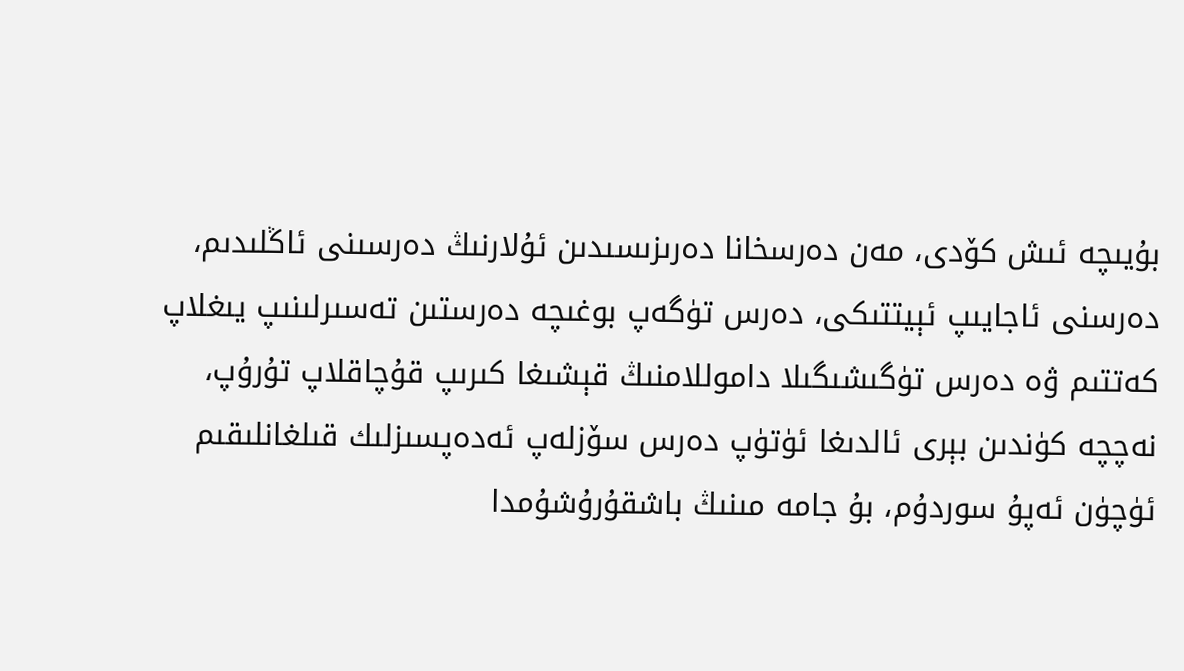بۇيىچە ئىش كۆدى، مەن دەرسخانا دەرىزىسىدىن ئۇلارنىڭ دەرسىنى ئاڭلىدىم، دەرسنى ئاجايىپ ئېيتتىكى، دەرس تۈگەپ بوغىچە دەرستىن تەسىرلىنىپ يىغلاپ كەتتىم ۋە دەرس تۈگىشىگىلا داموللامنىڭ قېشىغا كىرىپ قۇچاقلاپ تۇرۇپ، نەچچە كۈندىن بېرى ئالدىغا ئۈتۈپ دەرس سۆزلەپ ئەدەپسىزلىك قىلغانلىقىم ئۈچۈن ئەپۇ سوردۇم، بۇ جامە مىنىڭ باشقۇرۇشۇمدا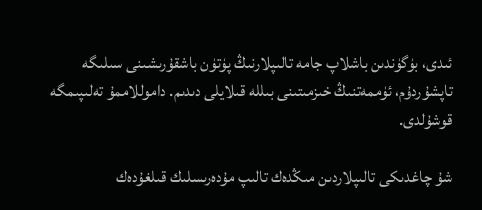ئىدى، بۈگۈندىن باشلاپ جامە تالىپلارنىڭ پۈتۈن باشقۇرىشىنى سىلىگە تاپشۇردۇم، ئۈممەتنىڭ خىزمىتىنى بىللە قىلايلى دىدىم. داموللاممۇ تەلىپىمگە قوشۇلدى.

شۇ چاغدىكى تالىپلاردىن مىڭدەك تالىپ مۇدەرىسلىك قىلغۇدەك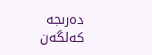دەرىجە كەلگەن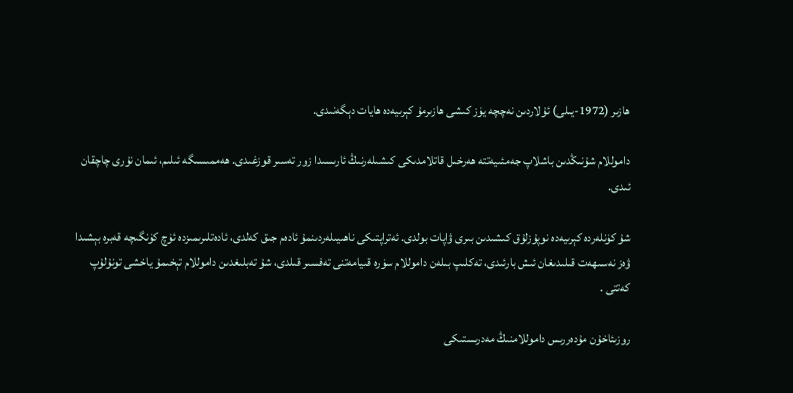ھازىر (1972-يىلى) ئۇلاردىن نەچچە يۈز كىشى ھازىرمۇ كېرىيەدە ھايات دېگەنىدى.

داموللام شۇنىڭدىن باشلاپ جەمئىيەتتە ھەرخىل قاتلامدىكى كىشىلەرنىڭ ئارىسىدا زور تەسىر قوزغىدى. ھەممىسىگە ئىلىم، ئىمان نۇرى چاچقان ئىدى.

شۇ كۈنلەردە كېرىيەدە نوپۇزلۇق كىشىدىن بىرى ۋاپات بولدى. ئەتراپتىكى ناھىيىلەردىنمۇ ئادەم جىق كەلدى، ئادەتلىرىمىزدە ئۈچ كۈنگىچە قەبرە بېشىدا ۋەز نەسىھەت قىلىدىغان ئىش بارئىدى، تەكلىپ بىلەن داموللام سۈرە قىيامەتنى تەفسىر قىلدى، شۇ تەبلىغدىن داموللام تېخىمۇ ياخشى تونۇلۇپ كەتتى .

روزىئاخۇن مۇدەررىس داموللامنىڭ مەدرىستىكى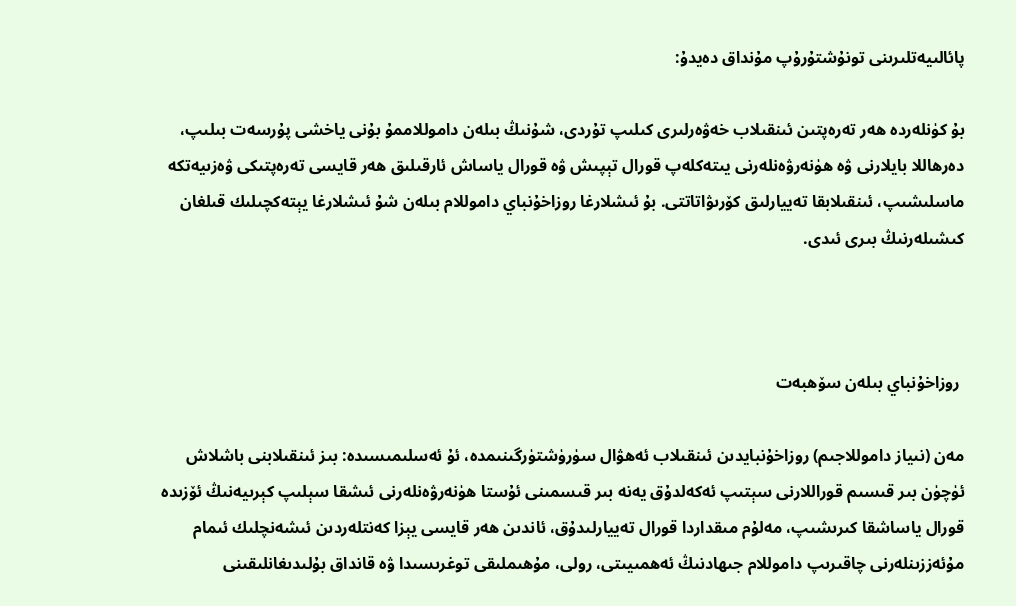پائالىيەتلىرىنى تونۇشتۇرۇپ مۇنداق دەيدۇ:

بۇ كۈنلەردە ھەر تەرەپتىن ئىنقىلاب خەۋەرلىرى كىلىپ تۇردى، شۇنىڭ بىلەن داموللاممۇ بۇنى ياخشى پۇرسەت بىلىپ، دەرھاللا بايلارنى ۋە ھۈنەرۋەنلەرنى يىتەكلەپ قورال تېپىش ۋە قورال ياساش ئارقىلىق ھەر قايسى تەرەپتىكى ۋەزىيەتكە ماسلىشىپ، ئىنقىلابقا تەييارلىق كۆرىۋاتاتتى. بۇ ئىشلارغا روزاخۇنباي داموللام بىلەن شۇ ئىشلارغا يېتەكچىلىك قىلغان كىشىلەرنىڭ بىرى ئىدى.



 روزاخۇنباي بىلەن سۆھبەت

مەن (نىياز داموللاجىم) روزاخۇنبايدىن ئىنقىلاب ئەھۋال سۈرۈشتۈرگىنىمدە، ئۇ ئەسلىمىسىدە: بىز ئىنقىلابنى باشلاش ئۈچۈن بىر قىسىم قوراللارنى سېتىپ ئەكەلدۇق يەنە بىر قىسمىنى ئۇستا ھۈنەرۋەنلەرنى ئىشقا سېلىپ كېرىيەنىڭ ئۆزىدە قورال ياساشقا كىرىشىپ، مەلۇم مىقداردا قورال تەييارلىدۇق، ئاندىن ھەر قايسى يېزا كەنتلەردىن ئىشەنچلىك ئىمام مۇئەززىنلەرنى چاقىرىپ داموللام جىھادنىڭ ئەھمىيىتى، رولى، مۇھىملىقى توغرىسىدا ۋە قانداق بۇلىدىغانلىقىنى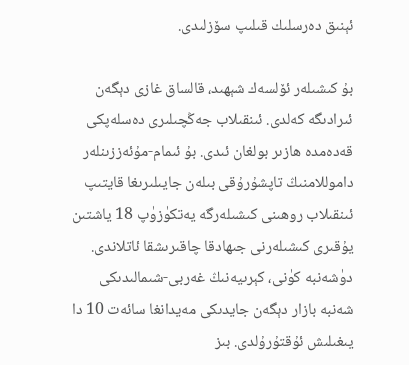ئېنىق دەرسلىك قىلىپ سۆزلىدى.

بۇ كىشىلەر ئۆلسەك شېھىد، قالساق غازى دېگەن ئىرادىگە كەلدى. ئىنقىلاب جەڭچىلىرى دەسلەپكى قەدەمدە ھازىر بولغان ئىدى. بۇ ئىمام-مۇئەززىنلەر داموللامنىڭ تاپشۇرۇقى بىلەن جايىلىرىغا قايتىپ ئىنقىلاب روھىنى كىشىلەرگە يەتكۈزۈپ 18 ياشتىن يۇقىرى كىشىلەرنى جىھادقا چاقىرىشقا ئاتلاندى. دۈشەنبە كۈنى، كېرىيەنىڭ غەربى-شىمالىدىكى شەنبە بازار دېگەن جايدىكى مەيدانغا سائەت 10 دا يىغىلىش ئۇقتۇرۇلدى. بىز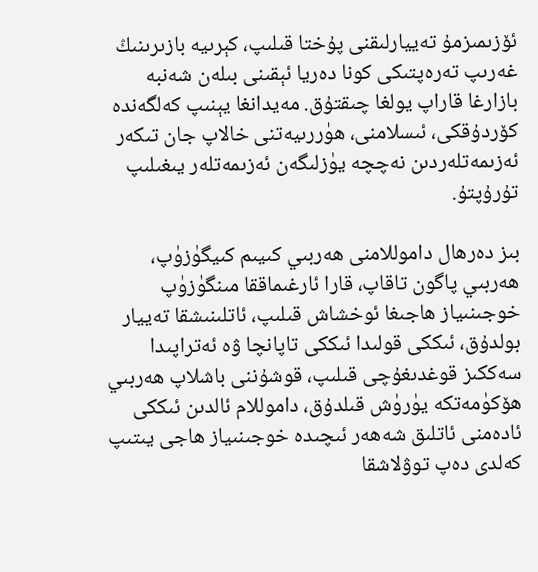ئۆزىمىزمۇ تەييارلىقنى پۇختا قىلىپ، كېرىيە بازىرىنىڭ غەرىپ تەرەپتىكى كونا دەريا ئېقىنى بىلەن شەنبە بازارغا قاراپ يولغا چىقتۇق. مەيدانغا يېنىپ كەلگەندە كۆردۇقكى، ئىسلامنى، ھۈررىيەتنى خالاپ جان تىكەر ئەزىمەتلەردىن نەچچە يۈزلىگەن ئەزىمەتلەر يىغىلىپ تۇرۇپتۇ.

بىز دەرھال داموللامنى ھەربىي كىيىم كىيگۈزۈپ، ھەربىي پاگون تاقاپ، قارا ئارغىماققا مىنگۈزۈپ خوجىنىياز ھاجىغا ئوخشاش قىلىپ، ئاتلىنىشقا تەييار بولدۇق، ئىككى قولىدا ئىككى تاپانچا ۋە ئەتراپىدا سەككىز قوغدىغۇچى قىلىپ، قوشۇننى باشلاپ ھەربىي ھۆكۈمەتكە يۈرۈش قىلدۇق، داموللام ئالدىن ئىككى ئادەمنى ئاتلىق شەھەر ئىچىدە خوجىنىياز ھاجى يىتىپ كەلدى دەپ توۋلاشقا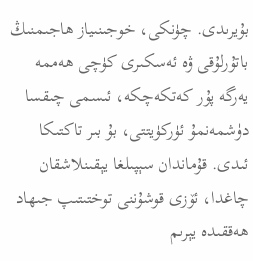بۇيرىدى. چۈنكى، خوجىنىياز ھاجىمنىڭ باتۇرلۇقى ۋە ئەسكىرى كۈچى ھەممە يەرگە پۇر كەتكەچكە، ئىسمى چىقسا دۈشمەنمۇ ئۈركۈيتتى، بۇ بىر تاكتىكا ئىدى. قۇماندان سېپىلغا يېقىنلاشقان چاغدا، ئۆزى قوشۇننى توختىتىپ جىھاد ھەققىدە يېرىم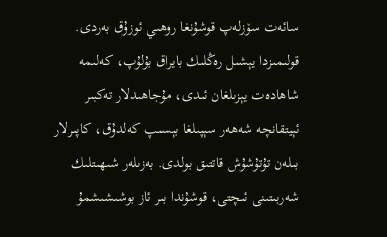سائەت سۆزلەپ قوشۇنغا روھىي ئوزۇق بەردى. قولىمىزدا يېشىل رەڭلىك بايراق بۇلۇپ، كەلىمە شاھادەت يېزىلغان ئىدى، مۇجاھىدلار تەكبىر ئېيتقانچە شەھەر سېپىلغا بېسىپ كەلدۇق، كاپىرلار بىلەن تۇتۇشۇش قاتتىق بولدى. بەزىلەر شىھىتلىك شەربىتىنى ئىچتى، قوشۇندا بىر ئاز بوشىشىشمۇ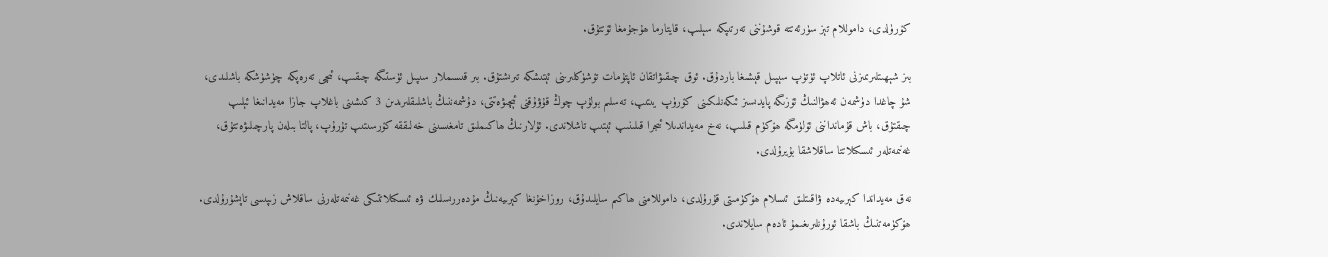كۆرۈلدى، داموللام تېز سۈرئەتتە قوشۇننى تەرتىپكە سېلىپ، قايتارما ھۇجۇمغا ئۆتتۇق.

بىز شېھىتلىرىمىزنى ئاتلاپ ئۈتۈپ سېپىل قېشىغا باردۇق. ئوق چىقىۋاتقان ئاپتۇمات تۆشۈكلىرىنى ئېتىشكە تىرىشتۇق. بىر قىسىملار سىپىل ئۈستىگە چىقىپ، ئىچى تەرەپكە چۈشۈشكە باشلىدى، شۇ چاغدا دۈشمەن ئەھۋالنىڭ ئۆزىگە پايدىسىز ئىكەنلىكىنى كۆرۈپ يىتىپ، تەسلىم بولۇپ چوڭ قۇۋۇقنى ئېچىۋەتتى، دۇشمەننىڭ باشلىقلىرىدىن 3 كىشىنى باغلاپ جازا مەيدانىغا ئېلىپ چىقتۇق، باش قۇمانداننى ئۆلۈمگە ھۆكۈم قىلىپ، نەخ مەيداندىلا ئىجرا قىلىنىپ ئېتىپ تاشلاندى. ئۇلارنىڭ ھاكىملىق تامغىسىنى خەلىققە كۆرسىتىپ تۇرۇپ، پالتا بىلەن پارچىلىۋەتتۇق، غەنىمەتلەر ئىسكىلاتتا ساقلاشقا بۇيرۇلدى.

نەق مەيداندا كېرىيەدە ۋاقىتلىق ئىسلام ھۆكۈمىتى قۇرۇلدى، داموللامنى ھاكىم سايلىدۇق، روزاخۇنغا كېرىيەنىڭ مۇدەررىسلىك ۋە ئىسكىلاتتىكى غەنىمەتلەرنى ساقلاش زىپىسى تاپشۇرۇلدى. ھۆكۈمەتنىڭ باشقا ئورۇنلىرىغىمۇ ئادەم سايلاندى.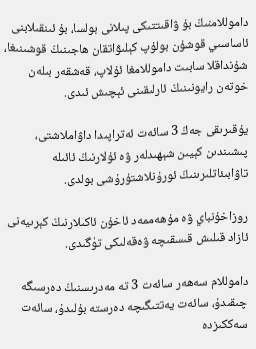داموللامنىڭ بۇ ۋاقىتتىكى پىلانى بولسا، بۇ ئىنقىلابنى ئاساسىي قوشۇن بولۇپ كېلىۋاتقان ھاجىنىڭ قوشىنىغا، شۇنداقلا سابىت داموللامغا ئۇلاپ، قەشقەر بىلەن خوتەن رايونىنىڭ ئارلىقىنى ئېچىش ئىدى.

يۇقىرىقى جەڭ 3 سائەت ئەتراپىدا داۋاملاشتى، پىشىندىن كېيىن شېھىدلەر ۋە ئۇلارنىڭ ئائىلە تاۋابىئاتلىرىنىڭ ئورۇنلاشتۇرۇشى بولدى.

روزاخۇنباي ۋە مۇھەممەد ئاخۇن ئاكىلارنىڭ كېرىيەنى ئازاد قىلىش قىسقىچە ۋەقەلىكى تۈگىدى.

داموللام سەھەر سائەت 3 تە مەدرىسنىڭ دەرسىگە چىقىدۇ، سائەت يەتتىگىچە دەرستە بۇلىدۇ، سائەت سەككىزدە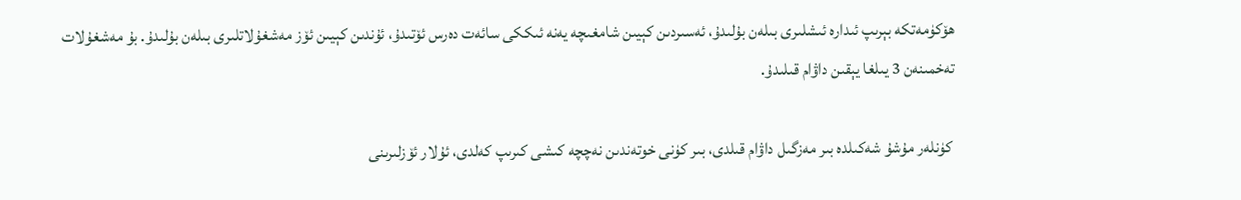ھۆكۈمەتكە بېرىپ ئىدارە ئىشلىرى بىلەن بۇلىدۇ، ئەسىردىن كېيىن شامغىچە يەنە ئىككى سائەت دەرس ئۆتىدۇ، ئۇندىن كېيىن ئۆز مەشغۇلاتلىرى بىلەن بۇلىدۇ. بۇ مەشغۇلات تەخمىنەن 3 يىلغا يېقىن داۋام قىلىدۇ.

 كۈنلەر مۇشۇ شەكىلدە بىر مەزگىل داۋام قىلدى، بىر كۈنى خوتەندىن نەچچە كىشى كىرىپ كەلدى، ئۇلار ئۆزلىرىنى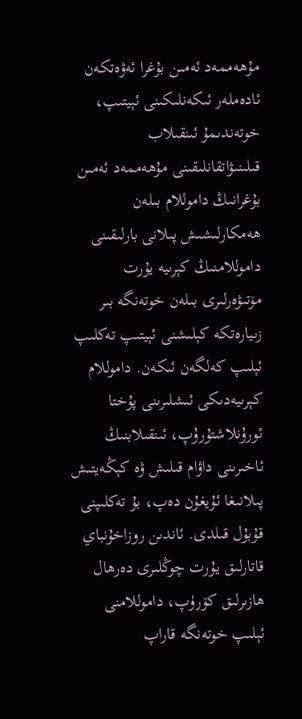مۇھەممەد ئەمىن بۇغرا ئەۋەتكەن ئادەملەر ئىكەنلىكىنى ئېيتىپ، خوتەندىمۇ ئىنقىلاب قىلىنىۋاتقانلىقىنى مۇھەممەد ئەمىن بۇغرانىڭ داموللام بىلەن ھەمكارلىشىش پىلانى بارلىقىنى داموللامنىڭ كېرىيە يۇرت مۆتىۋەرلىرى بىلەن خوتەنگە بىر زىيارەتكە كېلىشنى ئېيتىپ تەكلىپ ئېلىپ كەلگەن ئىكەن. داموللام كېرىيەدىكى ئىشلىرىنى پۇختا ئورۇنلاشتۇرۇپ، ئىنقىلابنىڭ ئاخىرىنى داۋام قىلىش ۋە كېڭەيتىش پىلانىغا ئۇيغۇن دەپ، بۇ تەكلىپنى قۇبۇل قىلدى. ئاندىن روزاخۇنباي قاتارلىق يۇرت چوڭلىرى دەرھال ھازىرلىق كۆرۈپ، داموللامنى ئېلىپ خوتەنگە قاراپ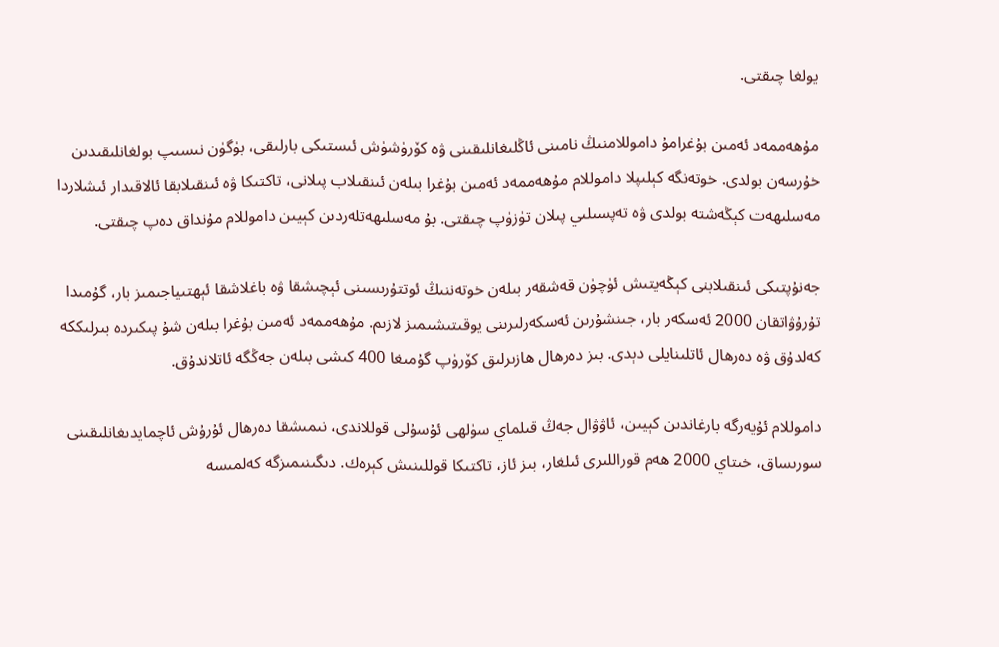يولغا چىقتى.

مۇھەممەد ئەمىن بۇغرامۇ داموللامنىڭ نامىنى ئاڭلىغانلىقىنى ۋە كۆرۈشۈش ئىستىكى بارلىقى، بۈگۈن نىسىپ بولغانلىقىدىن خۇرسەن بولدى. خوتەنگە كېلىپلا داموللام مۇھەممەد ئەمىن بۇغرا بىلەن ئىنقىلاب پىلانى، تاكتىكا ۋە ئىنقىلابقا ئالاقىدار ئىشلاردا مەسلىھەت كېڭەشتە بولدى ۋە تەپسىلىي پىلان تۈزۈپ چىقتى. بۇ مەسلىھەتلەردىن كېيىن داموللام مۇنداق دەپ چىقتى.

جەنۇپتىكى ئىنقىلابنى كېڭەيتىش ئۈچۈن قەشقەر بىلەن خوتەننىڭ ئوتتۇرىسىنى ئېچىشقا ۋە باغلاشقا ئېھتىياجىمىز بار، گۇمىدا تۇرۇۋاتقان 2000 ئەسكەر بار، جىنشۇرىن ئەسكەرلىرىنى يوقىتىشىمىز لازىم. مۇھەممەد ئەمىن بۇغرا بىلەن شۇ پىكىردە بىرلىككە كەلدۇق ۋە دەرھال ئاتلىنايلى دېدى. بىز دەرھال ھازىرلىق كۆرۈپ گۇمىغا 400 كىشى بىلەن جەڭگە ئاتلاندۇق.

داموللام ئۇيەرگە بارغاندىن كېيىن، ئاۋۋال جەڭ قىلماي سۈلھى ئۇسۇلى قوللاندى، نىمىشقا دەرھال ئۇرۇش ئاچمايدىغانلىقىنى سورىساق، خىتاي 2000 ھەم قوراللىرى ئىلغار، بىز ئاز، تاكتىكا قوللىنىش كېرەك. دىگىنىمىزگە كەلمىسە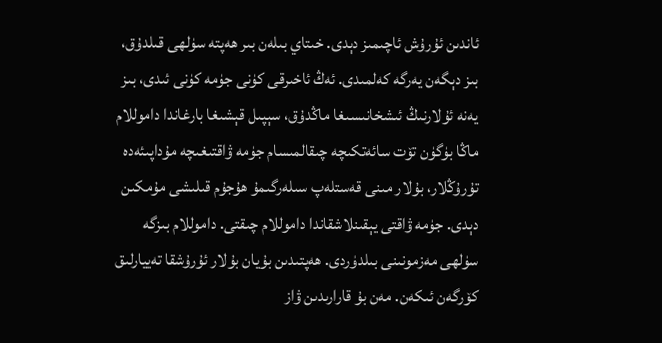ئاندىن ئۇرۇش ئاچىمىز دېدى. خىتاي بىلەن بىر ھەپتە سۈلھى قىلدۇق، بىز دېگەن يەرگە كەلمىدى. ئەڭ ئاخىرقى كۈنى جۈمە كۈنى ئىدى، بىز يەنە ئۇلارنىڭ ئىشخانىسىغا ماڭدۇق، سېپىل قېشىغا بارغاندا داموللام ماڭا بۈگۈن تۆت سائەتكىچە چىقالمىسام جۈمە ۋاقتىغىچە مۇداپىئەدە تۇرۇڭلار، بۇلار مىنى قەستلەپ سىلەرگىمۇ ھۇجۇم قىلىشى مۇمكىن دېدى. جۈمە ۋاقتى يېقىنلاشقاندا داموللام چىقتى. داموللام بىزگە سۈلھى مەزمونىنى بىلدۈردى. ھەپتىدىن بۇيان بۇلار ئۇرۇشقا تەييارلىق كۆرگەن ئىكەن. مەن بۇ قارارىدىن ۋاز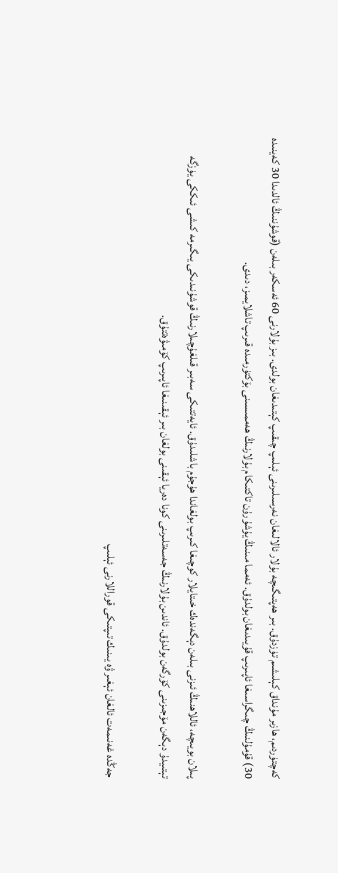كەچتۈردىم، ھازىر مۇنداق كېلىشىم تۈزدۇق. بىر ھەپتىگىچە بۇلار ئالالىغان نەرسىلىرىنى ئېلىپ چىقىپ كېتىدىغان بولدى. بىز بۇلارنى 60 ئەسكەر بىلەن (قوشۇننىڭ ئالدىدا 30 كەينىدە 30) قۇمۇلنىڭ چىگراسىغا ئاپىرىپ قۇيىدىغان بولدۇق. ئەمما مىنىڭ يۇشۇرۇن تاكتىكام بۇلارنىڭ ھەممىسىنى بۆكتۈرمىدە قىرىپ تاشلايمىز، دىدى.

پىلان بويىچە، ئاللاھنىڭ ئىزنى بىلەن دېگەندەك خىتايلار كوچىغا كىرىپ بولغاندا ھۇجۇم باشلىدۇق. ئايەتتىكى سەبىر قىلغۇچىلارنىڭ قوشۇنىدىكى يىگىرمە كىشى ئىككى يۈزگە تېتىيدۇ دېگەن مۆجىزىنى كۆرگەن بولدۇق. ئاندىن بۇلارنىڭ جەسەتلىرىنى كونا دەريا ئېقىنى بولغان بىر ئېقىنىغا ئاپىرىپ كۆمىۋەتتۇق.

جەڭدە غەنىمەت ئالغان ئېغىر ۋە يىنىك تىپتىكى قوراللارنى ئېلىپ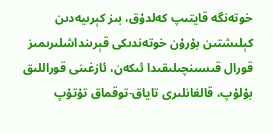خوتەنگە قايتىپ كەلدۇق، بىز كېرىيەدىن كېلىشتىن بۇرۇن خوتەندىكى قېرىنداشلىرىمىز قورال قىسىنچىلىقىدا ئىكەن، ئازغىنى قوراللىق بۇلۇپ، قالغانلىرى تاياق-توقماق تۇتۇپ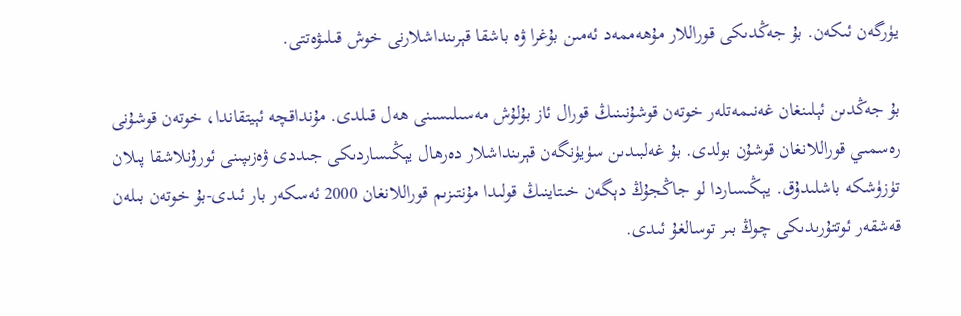يۈرگەن ئىكەن. بۇ جەڭدىكى قوراللار مۇھەممەد ئەمىن بۇغرا ۋە باشقا قېرىنداشلارنى خوش قىلىۋەتتى.

بۇ جەڭدىن ئېلىنغان غەنىمەتلەر خوتەن قوشۇنىنىڭ قورال ئاز بۇلۇش مەسىلىسىنى ھەل قىلدى. مۇنداقچە ئېيتقاندا، خوتەن قوشۇنى رەسمىي قوراللانغان قوشۇن بولدى. بۇ غەلبىدىن سۈيۈنگەن قېرىنداشلار دەرھال يېڭىساردىكى جىددى ۋەزىپىنى ئورۇنلاشقا پىلان تۈزۈشكە باشلىدۇق. يېڭىساردا لو جاڭجۇڭ دېگەن خىتاينىڭ قولىدا مۇنتىزىم قوراللانغان 2000 ئەسكەر بار ئىدى-بۇ خوتەن بىلەن قەشقەر ئوتتۇرىدىكى چوڭ بىر توسالغۇ ئىدى.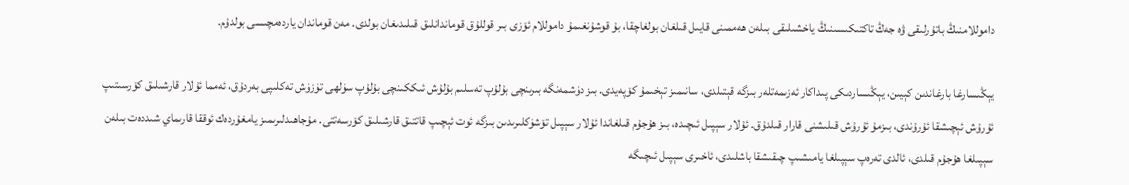داموللامنىڭ باتۇرلىقى ۋە جەڭ تاكتىكىسىنىڭ ياخشىلىقى بىلەن ھەممىنى قايىل قىلغان بولغاچقا، بۇ قوشۇنغىمۇ داموللام ئۆزى بىر قوللۇق قوماندانلىق قىلىدىغان بولدى. مەن قوماندان ياردەمچىسى بولدۇم.

يېڭىسارغا بارغاندىن كېيىن، يېڭىساردىكى پىداكار ئەزىمەتلەر بىزگە قېتىلدى، سانىمىز تېخىمۇ كۆپەيدى. بىز دۈشمەنگە بىرىنچى بۇلۇپ تەسلىم بۇلۇش ئىككىنچى بۇلۇپ سۈلھى تۈزۈش تەكلىپى بەردۇق، ئەمما ئۇلار قارشىلىق كۆرسىتىپ ئۇرۇش ئېچىشقا ئۇرۇندى، بىزمۇ ئۇرۇش قىلىشنى قارار قىلدۇق. ئۇلار سېپىل ئىچىدە، بىز ھۇجۇم قىلغاندا ئۇلار سېپىل تۆشۈكلىرىدىن بىزگە ئوت ئېچىپ قاتتىق قارشىلىق كۆرسەتتى. مۇجاھىدلىرىمىز يامغۇردەك ئوققا قارىماي شىددەت بىلەن سېپىلغا ھۇجۇم قىلدى، ئالدى تەرەپ سېپىلغا يامىشىپ چىقىشقا باشلىدى، ئاخىرى سېپىل ئىچىگە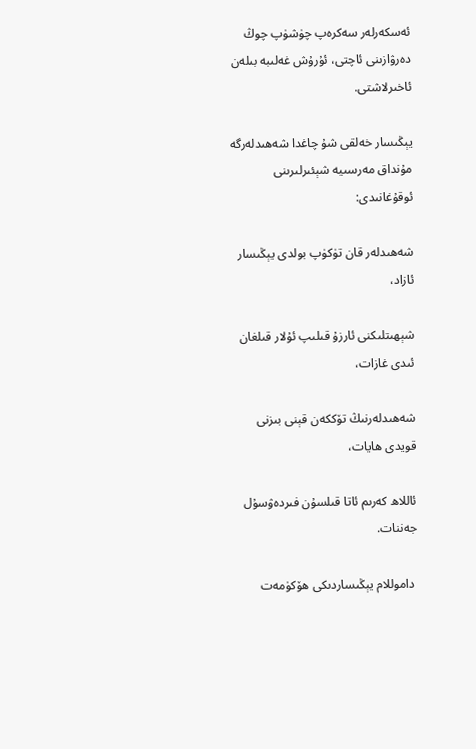ئەسكەرلەر سەكرەپ چۈشۈپ چوڭ دەرۋازىنى ئاچتى، ئۇرۇش غەلىبە بىلەن ئاخىرلاشتى.

يېڭىسار خەلقى شۇ چاغدا شەھىدلەرگە مۇنداق مەرسىيە شېئىرلىرىنى ئوقۇغانىدى:

شەھىدلەر قان تۈكۈپ بولدى يېڭىسار ئازاد،

شېھىتلىكنى ئارزۇ قىلىپ ئۇلار قىلغان ئىدى غازات،

شەھىدلەرنىڭ تۆككەن قېنى بىزنى قويدى ھايات،

ئاللاھ كەرىم ئاتا قىلسۇن فىردەۋسۇل جەننات.

 داموللام يېڭىساردىكى ھۆكۈمەت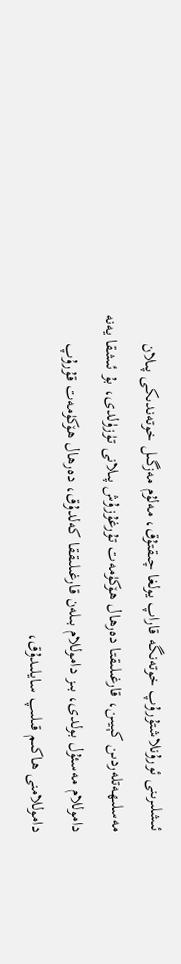ئىشلىرىنى ئورۇنلاشتۇرۇپ خوتەنگە قاراپ يولغا چىقتۇق، مەلۇم مەزگىل خوتەندىكى پىلان مەسلىھەتلەردىن كېيىن، قارغىلىقتا دەرھال ھۆكۈمەت تۇرغۇزۇش پىلانى تۈزۈلدى، بۇ ئىشقا يەنە داموللام مەسئۇل بولدى، بىز داموللام بىلەن قارغىلىققا كەلدۇق، دەرھال ھۆكۈمەت قۇرۇپ داموللامنى ھاكىم قىلىپ سايلىدۇق،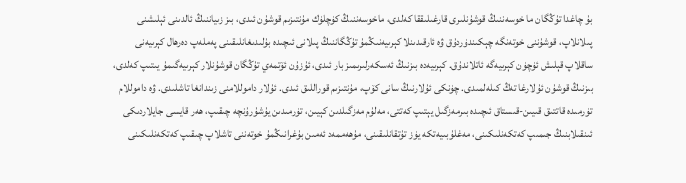بۇ چاغدا تۇڭگان ما خوسەننىڭ قوشۇنلىرى قارغىلىققا كەلدى، ماخوسەننىڭ كۈچلۈك مۇنتىزىم قوشۇن ئىدى، بىز زىياننىڭ ئالدىنى ئېلىشنى پىلانلاپ، قوشۇننى خوتەنگە چېكىندۈردۇق ۋە ئارقىدىنلا كېرىيەنىڭمۇ تۇڭگاننىڭ پىلانى ئىچىدە بۇلىدىغانلىقىنى پەملەپ دەرھال كېرىيەنى ساقلاپ قېلىش ئۈچۈن كېرىيەگە ئاتلاندۇق. كېرىيەدە بىزنىڭ ئەسكەرلىرىمىز بار ئىدى، ئۇزۇن ئۆتمەي تۇڭگان قوشۇنلار كېرىيەگىمۇ يىتىپ كەلدى، بىزنىڭ قوشۇن ئۇلارغا تەڭ كىلەلمىدى. چۈنكى ئۇلارنىڭ سانى كۆپ، مۇنتىزىم قوراللىق ئىدى. ئۇلار داموللامنى زىندانغا تاشلىدى. ۋە داموللام تۈرمىدە قاتتىق قىيىن-قىستاق ئىچىدە بىرمەزگىل يېتىپ كەتتى، مەلۇم مەزگىلدىن كېيىن، تۈرمىدىن يۇشۇرۇنچە چىقىپ، ھەر قايسى جايلاردىكى ئىنقىلابنىڭ جىمىپ كەتكەنلىكىنى، مەغلۇبىيەتكە يۈز تۇتقانلىقىنى، مۇھەممەد ئەمىن بۇغرانىڭمۇ خوتەننى تاشلاپ چىقىپ كەتكەنلىكىنى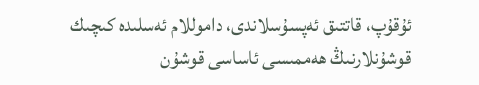ئۇقۇپ، قاتتىق ئەپسۇسلاندى، داموللام ئەسلىدە كىچىك قوشۇنلارنىڭ ھەممىسى ئاساسى قوشۇن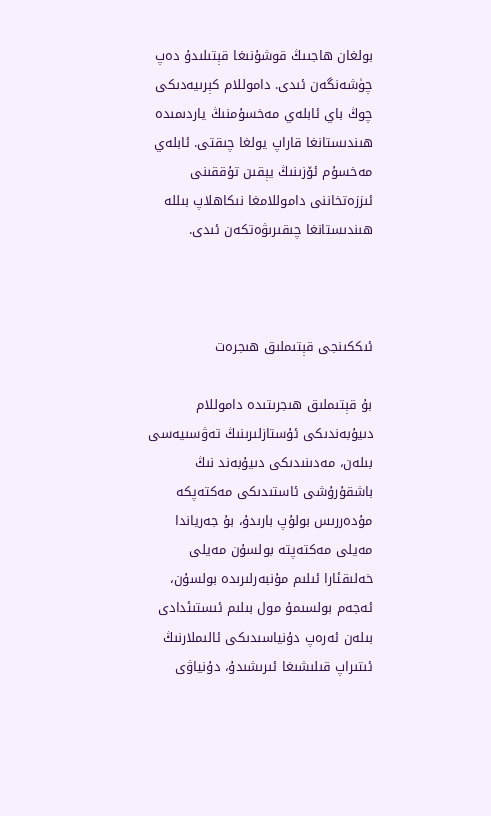بولغان ھاجىىڭ قوشۇنىغا قېتىلىدۇ دەپ چۈشەنگەن ئىدى. داموللام كېرىيەدىكى چوڭ باي ئابلەي مەخسۇمنىڭ ياردىمىدە ھىندىستانغا قاراپ يولغا چىقتى. ئابلەي مەخسۇم ئۆزىنىڭ يېقىن تۇققىنى ئىززەتخاننى داموللامغا نىكاھلاپ بىللە ھىندىستانغا چىقىرىۋەتكەن ئىدى.



ئىككىنجى قېتىملىق ھىجرەت

بۇ قېتىملىق ھىجرىتىدە داموللام دىيۇبەندىكى ئۇستازلىرىنىڭ تەۋسىيەسى بىلەن، مەدىنىدىكى دىيۇبەند نىڭ باشقۇرۇشى ئاستىدىكى مەكتەپكە مۇدەررىس بولۇپ بارىدۇ، بۇ جەرياندا مەيلى مەكتەپتە بولسۇن مەيلى خەلىقئارا ئىلىم مۇنبەرلىرىدە بولسۇن، ئەجەم بولسىمۇ مول بىلىم ئىستىئدادى بىلەن ئەرەپ دۇنياسىدىكى ئالىملارنىڭ ئىتىراپ قىلىشىغا ئىرىشىدۇ، دۇنياۋى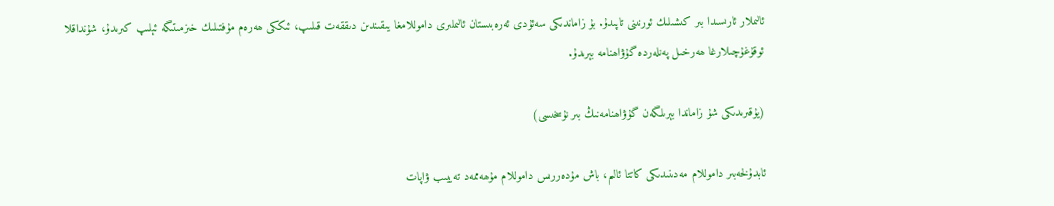ئالىملار ئارىسىدا بىر كىشىلىك ئورنىنى تاپىدۇ. بۇ زاماندىكى سەئۇدى ئەرەبىستان ئالىملىرى داموللامغا يىقىندىن دىققەت قىلىپ، ئىككى ھەرەم مۇفتىلىك خىزمىتىگە ئېلىپ كىرىدۇ، شۇنداقلا ئوقۇغۇچىلارغا ھەرخىل پەنلەردە گۇۋاھنامە بېرىدۇ.

(يۇقىرىدىكى شۇ زاماندا بېرىلگەن گۇۋاھنامەنىڭ بىر نۇسخىسى)

ئابدۇلخەبىر داموللام مەدىنىدىكى كاتتا ئالىم، باش مۇدەررىس داموللام مۇھەممەد تەييىب ۋاپات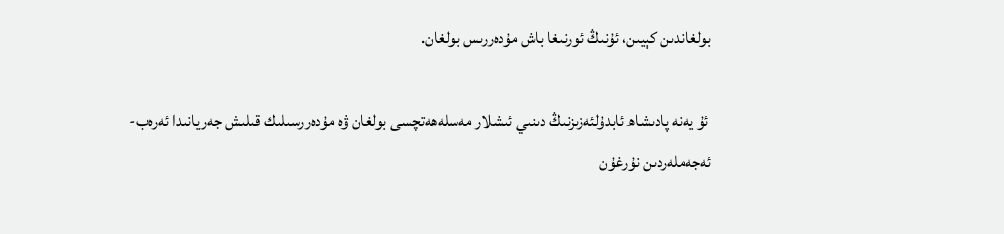بولغاندىن كېيىن، ئۇنىڭ ئورنىغا باش مۇدەررىس بولغان.

 ئۇ يەنە پادىشاھ ئابدۇلئەزىزنىڭ دىنىي ئىشلار مەسلەھەتچسى بولغان ۋە مۇدەررسىلىك قىلىش جەريانىدا ئەرەب-ئەجەملەردىن نۇرغۇن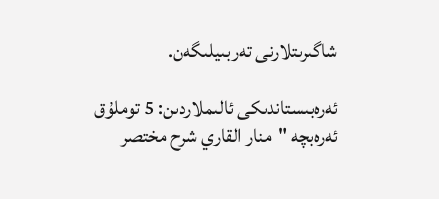شاگىرىتلارنى تەربىيلىگەن.

ئەرەبىستاندىكى ئالىملاردىن: 5 توملۇق ئەرەبچە "منار القاري شرح مختصر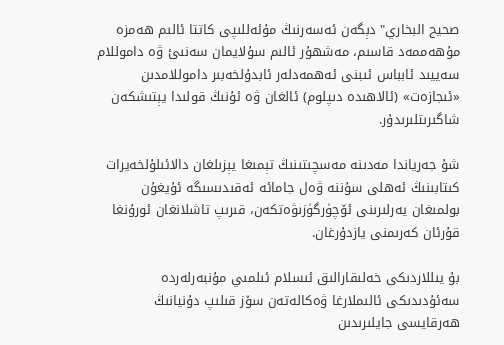صحيح البخاري" دېگەن ئەسەرنىڭ مۇئەللىپى كاتتا ئالىم ھەمزە مۇھەممەد قاسىم، مەشھۇر ئالىم سۇلايمان سەنىئ ۋە داموللام سەييىد ئابباس ئىبنى ئەھمەدلەر ئابدۇلخەبىر داموللامدىن «ئىجازەت» (ئالاھىدە دىپلوم) ئالغان ۋە ئۇنىڭ قولىدا يېتىشكەن شاگىرىتلىرىدۇر.

شۇ جەرياندا مەدىنە مەسچىتىنىڭ تېمىغا يېزىلغان دالائىلۇلخەيرات كىتابىنىڭ ئەھلى سۇننە ۋەل جامائە ئەقىدىسىگە ئۇيغۇن بولمىغان يەرلىرىنى ئۆچۈرگۈزىۋەتكەن، قىرىپ تاشلانغان ئورۇنغا قۇرئان كەرىمنى يازدۇرغان.

بۇ يىللاردىكى خەلىقارالىق ئىسلام ئىلمىي مۇنبەرلەردە سەئۇدىدىكى ئالىملارغا ۋەكالەتەن سۆز قىلىپ دۇنيانىڭ ھەرقايسى جايلىرىدىن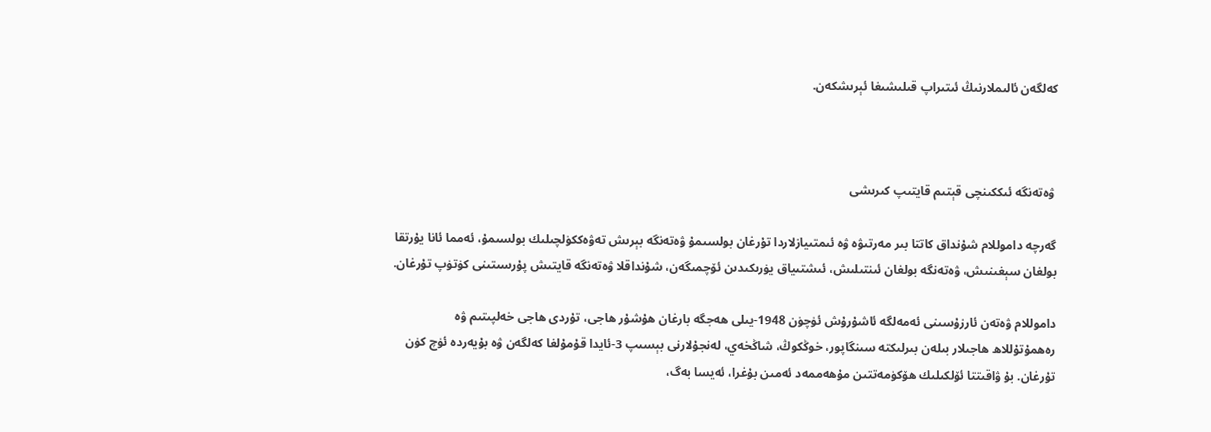كەلگەن ئالىملارنىڭ ئىتىراپ قىلىشىغا ئېرىشكەن.



 ۋەتەنگە ئىككىنچى قېتىم قايتىپ كىرىشى

گەرچە داموللام شۇنداق كاتتا بىر مەرتىۋە ۋە ئىمتىيازلاردا تۇرغان بولسىمۇ ۋەتەنگە بېرىش تەۋەككۈلچىلىك بولسىمۇ، ئەمما ئانا يۇرتقا بولغان سېغىنىش، ۋەتەنگە بولغان ئىنتىلىش، ئىشتىياق يۈرىكىدىن ئۆچمىگەن، شۇنداقلا ۋەتەنگە قايتىش پۇرسىتىنى كۈتۈپ تۇرغان.

داموللام ۋەتەن ئارزۇسىنى ئەمەلگە ئاشۇرۇش ئۈچۈن 1948-يىلى ھەجگە بارغان ھۇشۇر ھاجى، تۇردى ھاجى خەلپىتىم ۋە رەھمۇتۇللاھ ھاجىلار بىلەن بىرلىكتە سىنگاپور، خوڭكوڭ، شاڭخەي، لەنجۇلارنى بېسىپ 3-ئايدا قۇمۇلغا كەلگەن ۋە بۇيەردە ئۈچ كۈن تۇرغان. بۇ ۋاقىتتا ئۆلكىلىك ھۆكۈمەتتىن مۇھەممەد ئەمىن بۇغرا، ئەيسا بەگ،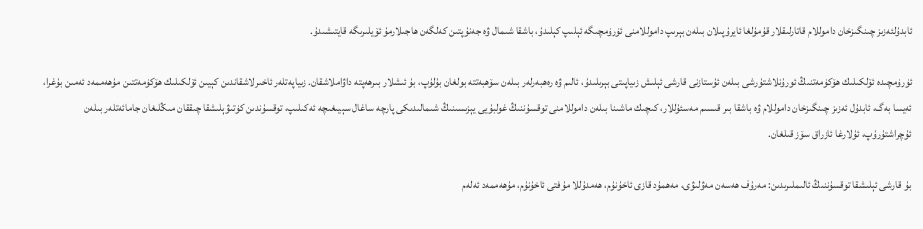ئابدۇلئەزىز چىنگىزخان داموللام قاتارلىقلار قۇمۇلغا ئايرۇپىلان بىلەن بېرىپ داموللامنى ئۈرۈمچىگە ئېلىپ كېلىدۇ، باشقا شىمال ۋە جەنۇپتىن كەلگەن ھاجىلارمۇ ئۆيلىرىگە قايتىشىدۇ.

ئۈرۈمچىدە ئۆلكىلىك ھۆكۈمەتنىڭ ئورۇنلاشتۇرشى بىلەن ئۇستازنى قارشى ئېلىش زىياپىتى بېرىلىدۇ، ئالىم ۋە رەھبەرلەر بىلەن سۆھبەتتە بولغان بۇلۇپ، بۇ ئىشلار بىرھەپتە داۋاملاشقان. زىياپەتلەر ئاخىرلاشقاندىن كېيىن ئۆلكىلىك ھۆكۈمەتتىن مۇھەممەد ئەمىن بۇغرا، ئەيسا بەگ، ئابدۇل ئەزىز چىنگىزخان داموللام ۋە باشقا بىر قىسىم مەسئۇللار، كىچىك ماشىنا بىلەن داموللامنى توقسۇننىڭ غولبۇيى يېزىسىنىڭ شىمالىدىكى پارچە ساغال سېيىغىچە ئەكىلىپ، توقسۇندىن كۈتىۋېلىشقا چىققان مىڭلىغان جامائەتلەر بىلەن ئۇچراشتۇرۇپ، ئۇلارغا ئازراق سۆز قىلغان.

بۇ قارشى ئېلىشقا توقسۇننىڭ ئالىملىرىدىن: مەرۇف ھەسەن مەۋلىۋى، مەھمۇد قازى ئاخۇنۇم، ھەمدۇللا مۇفتى ئاخۇنۇم، مۇھەممەد ئەلەم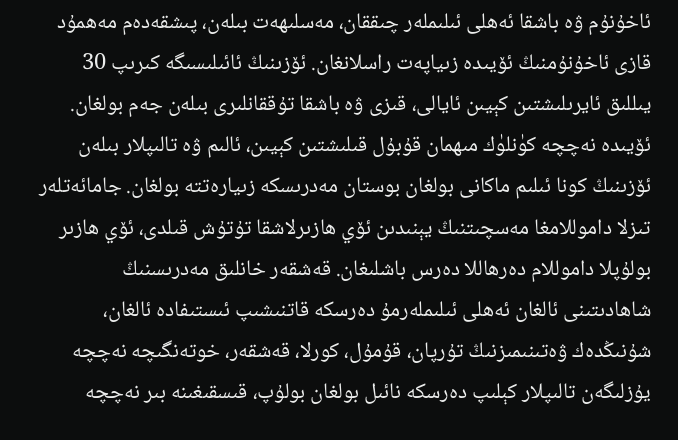ئاخۇنۇم ۋە باشقا ئەھلى ئىلىملەر چىققان، مەسلىھەت بىلەن، پىشقەدەم مەھمۇد قازى ئاخۇنۇمنىڭ ئۆيىدە زىياپەت راسلانغان. ئۆزىنىڭ ئائىلىسىگە كىرىپ 30 يىللىق ئايرىلىشتىن كېيىن ئايالى، قىزى ۋە باشقا تۇققانلىرى بىلەن جەم بولغان. ئۆيىدە نەچچە كۈنلۈك مىھمان قۇبۇل قىلىشتىن كېيىن، ئالىم ۋە تالىپلار بىلەن ئۆزىنىڭ كونا ئىلىم ماكانى بولغان بوستان مەدرىسكە زىيارەتتە بولغان. جامائەتلەر تىزلا داموللامغا مەسچىتنىڭ يېنىدىن ئۆي ھازىرلاشقا تۇتۇش قىلدى، ئۆي ھازىر بولۇپلا داموللام دەرھاللا دەرس باشلىغان. قەشقەر خانلىق مەدرىسنىڭ شاھادىتىنى ئالغان ئەھلى ئىلىملەرمۇ دەرسكە قاتنىشىپ ئىستىفادە ئالغان، شۇنىڭدەك ۋەتىنىمىزنىڭ تۇرپان، قۇمۇل، كورلا، قەشقەر، خوتەنگىچە نەچچە يۇزلىگەن تالىپلار كېلىپ دەرسكە نائىل بولغان بولۇپ، قىسقىغىنە بىر نەچچە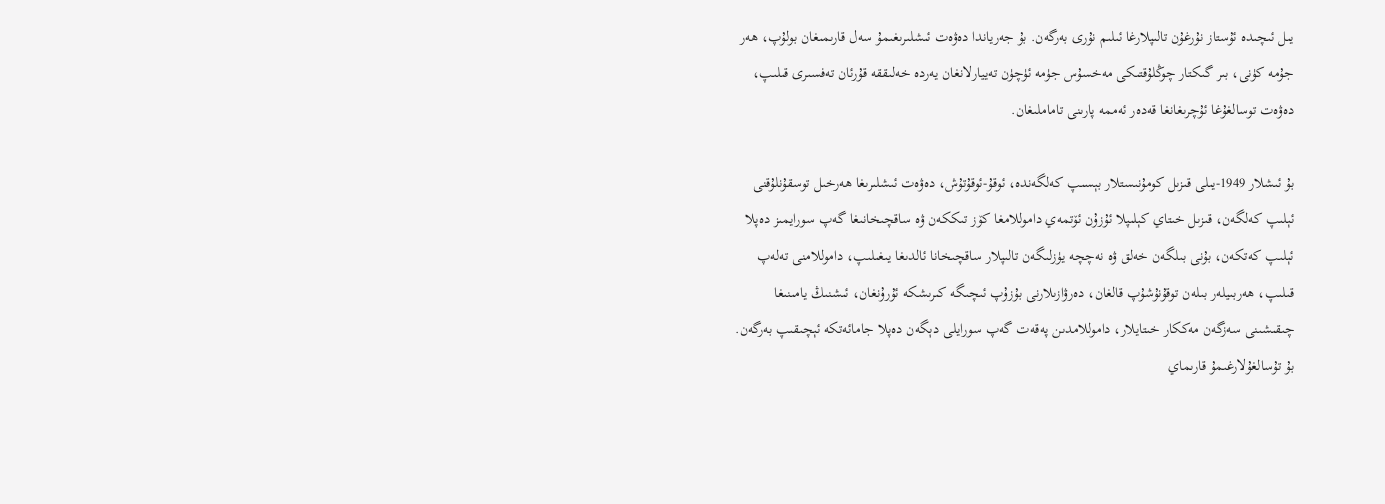يىل ئىچىدە ئۇستاز نۇرغۇن تالىپلارغا ئىلىم نۇرى بەرگەن. بۇ جەرياندا دەۋەت ئىشلىرىغىمۇ سەل قارىمىغان بولۇپ، ھەر جۇمە كۈنى، بىر گىكتار چوڭلۇقتىكى مەخسۇس جۈمە ئۈچۈن تەييارلانغان يەردە خەلىققە قۇرئان تەفسىرى قىلىپ، دەۋەت توسالغۇغا ئۇچرىغانغا قەدەر ئەممە پارىنى تاماملىغان.

بۇ ئىشلار 1949-يىلى قىزىل كومۇنىستلار بېسىپ كەلگەندە، ئوقۇ-ئوقۇتۇش، دەۋەت ئىشلىرىغا ھەرخىل توسقۇنلۇقنى ئېلىپ كەلگەن، قىزىل خىتاي كېلىپلا ئۇزۇن ئۆتمەي داموللامغا كۆز تىككەن ۋە ساقچىخانىغا گەپ سورايمىز دەپلا ئېلىپ كەتكەن، بۇنى بىلگەن خەلق ۋە نەچچە يۈزلىگەن تالىپلار ساقچىخانا ئالدىغا يىغىلىپ، داموللامنى تەلەپ قىلىپ، ھەربىيلەر بىلەن توقۇنۇشۇپ قالغان، دەرۋازىلارنى بۇزۇپ ئىچىگە كىرىشكە ئۇرۇنغان، ئىشنىڭ يامىنىغا چىقىشىنى سەزگەن مەككار خىتايلار، داموللامدىن پەقەت گەپ سورايلى دېگەن دەپلا جامائەتكە ئېچىقىپ بەرگەن. بۇ تۇسالغۇلارغىمۇ قارىماي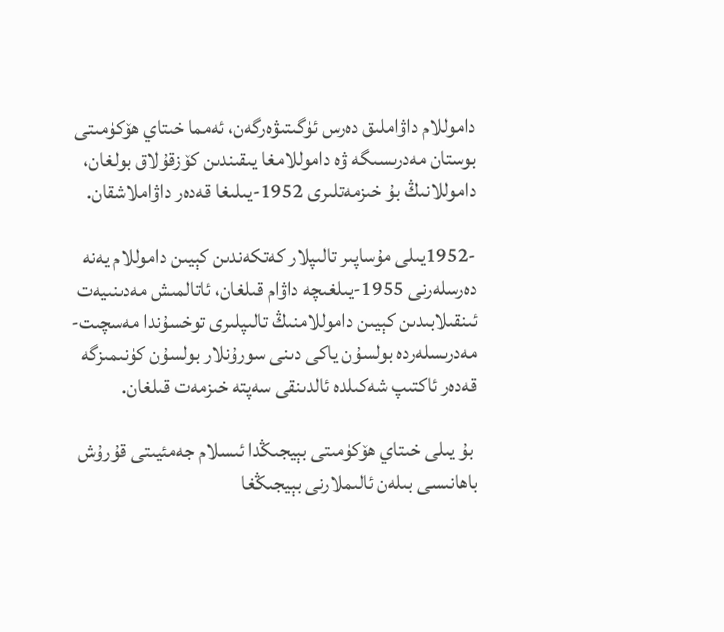داموللام داۋاملىق دەرس ئۈگىتىۋەرگەن، ئەمما خىتاي ھۆكۈمىتى بوستان مەدرىسىگە ۋە داموللامغا يىقىندىن كۆزقۇلاق بولغان، داموللانىڭ بۇ خىزمەتلىرى 1952-يىلىغا قەدەر داۋاملاشقان.

-1952يىلى مۇساپىر تالىپلار كەتكەندىن كېيىن داموللام يەنە دەرسلەرنى 1955-يىلغىچە داۋام قىلغان، ئاتالمىش مەدىنىيەت ئىنقىلابىدىن كېيىن داموللامنىڭ تالىپلىرى توخسۇندا مەسچىت-مەدرىسلەردە بولسۇن ياكى دىنى سورۇنلار بولسۇن كۈنىمىزگە قەدەر ئاكتىپ شەكىلدە ئالدىنقى سەپتە خىزمەت قىلغان.

 بۇ يىلى خىتاي ھۆكۈمىتى بېيجىڭدا ئىسلام جەمئيىتى قۇرۇش باھانىسى بىلەن ئالىملارنى بېيجىڭغا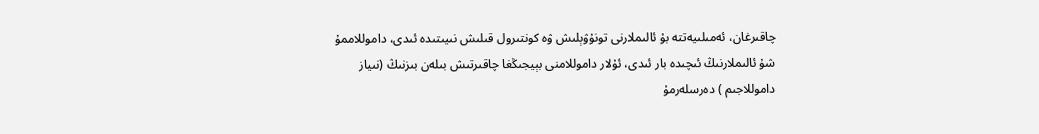چاقىرغان، ئەمىلىيەتتە بۇ ئالىملارنى تونۇۋېلىش ۋە كونتىرول قىلىش نىيىتىدە ئىدى، داموللاممۇ شۇ ئالىملارنىڭ ئىچىدە بار ئىدى، ئۇلار داموللامنى بېيجىڭغا چاقىرتىش بىلەن بىزنىڭ (نىياز داموللاجىم ) دەرسلەرمۇ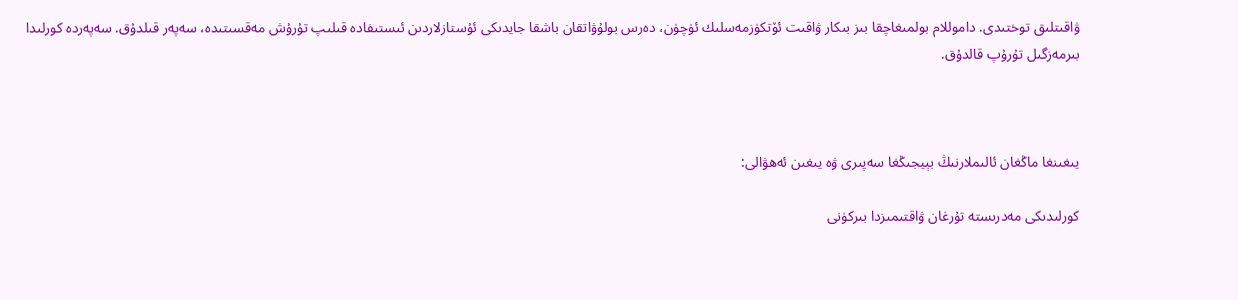ۋاقىتلىق توختىدى. داموللام بولمىغاچقا بىز بىكار ۋاقىت ئۆتكۈزمەسلىك ئۈچۈن، دەرس بولۇۋاتقان باشقا جايدىكى ئۇستازلاردىن ئىستىفادە قىلىپ تۇرۇش مەقسىتىدە، سەپەر قىلدۇق. سەپەردە كورلىدا بىرمەزگىل تۇرۇپ قالدۇق.



يىغىنغا ماڭغان ئالىملارنىڭ بېيجىڭغا سەپىرى ۋە يىغىن ئەھۋالى:

كورلىدىكى مەدرىستە تۇرغان ۋاقتىمىزدا بىركۈنى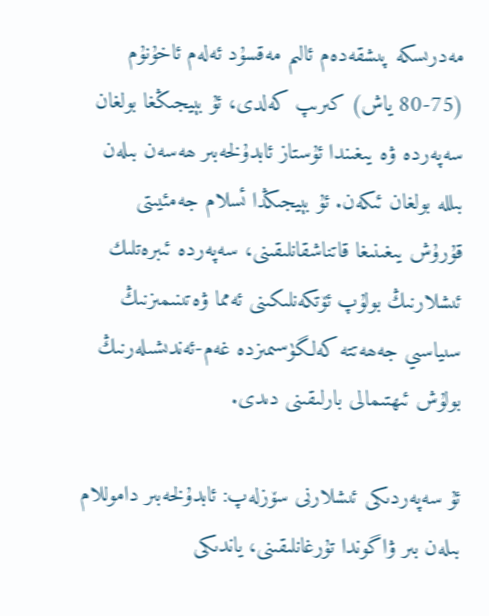مەدرىسكە پىشقەدەم ئالىم مەقسۇد ئەلەم ئاخۇنۇم (75-80 ياش) كىرىپ كەلدى، ئۇ بېيجىڭغا بولغان سەپەردە ۋە يىغىندا ئۇستاز ئابدۇلخەبىر ھەسەن بىلەن بىللە بولغان ئىكەن. ئۇ بېيجىڭدا ئسلام جەمئيىتى قۇرۇش يىغىنىغا قاتناشقانلىقىنى، سەپەردە ئىبرەتلىك ئىشلارنىڭ بولۇپ ئۆتكەنلىكىنى ئەمما ۋەتىنىمىزنىڭ سىياسىي جەھەتتە كەلگۈسىمىزدە غەم-ئەندىشىلەرنىڭ بولۇش ئىھتىمالى بارلىقىنى دىدى.

ئۇ سەپەردىكى ئىشلارنى سۆزلەپ: ئابدۇلخەبىر داموللام بىلەن بىر ۋاگوندا تۇرغانلىقىنى، ياندىكى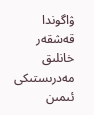ۋاگوندا قەشقەر خانلىق مەدرىستىكى ئىمىن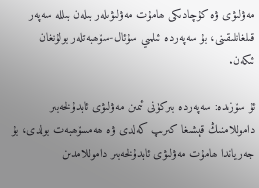مەۋلىۋى ۋە كۇچادىكى ھامۇت مەۋلىۋىلەر بىلەن بىللە سەپەر قىلغانلىقىنى، بۇ سەپەردە ئىلمىي سۇئال-سۆھبەتلەر بولۇنغان ئىكەن.

ئۇ سۆزىدە: سەپەردە بىركۈنى ئىمىن مەۋلىۋى ئابدۇلخەبىر داموللامنىڭ قېشىغا كىرىپ كەلدى ۋە ھەمسۆھبەت بولدى، بۇ جەرياندا ھامۇت مەۋلىۋى ئابدۇلخەبىر داموللامدىن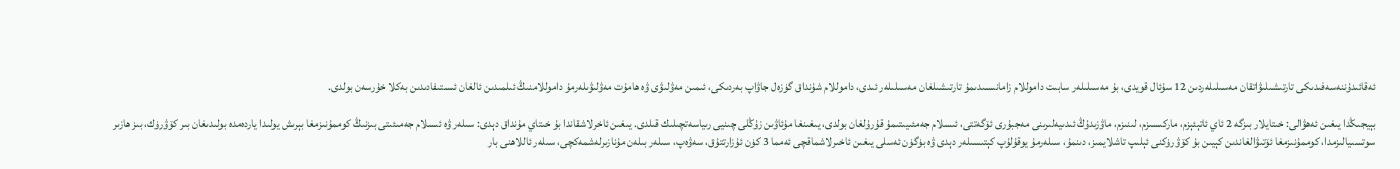ئەقائىدۇننەسەفىدىكى تارتىشىلىۋاتقان مەسىلىلەردىن 12 سۇئال قويدى، بۇ مەسىلىلەر سابىت داموللام زامانىسىدىمۇ تارتىشىلغان مەسىلىلەر ئىدى، داموللام شۇنداق گۈزەل جاۋاپ بەردىكى، ئىمىن مەۋلىۋى ۋە ھامۇت مەۋلىۋىلەرمۇ داموللامنىڭ ئىلمىدىن ئالغان ئىستىفادىدىن بەكلا خۇرسەن بولدى.

بېيجىڭدا يىغىن ئەھۋالى: خىتايلار بىزگە 2 ئاي ئاتېئېزم، ماركىسىزم، لىنىزم، ماۋزىدۇڭ ئىدىيەلىرىنى مەجبۇرى ئۆگەتتى، ئىسلام جەمئىيىتىمۇ قۇرۇلغان بولدى، يىغىنغا مۇئاۋىن زۇڭلى چىنيى رىياسەتچىلىك قىلدى. يىغىن ئاخرلاشقاندا بۇ خىتاي مۇنداق دېدى: سىلەر ۋە ئىسلام جەمىئىتى بىزنىڭ كوممۇنىزمغا بېرىش يولىدا ياردەمدە بولىدىغان بىر كۆۋرۈك، بىز ھازىر سوتسىيالىزمدا، كوممۇنىزمغا ئۆتىۋالغاندىن كېيىن بۇ كۆۋرۈكنى ئېلىپ تاشلايمىز، دىنمۇ، سىلەرمۇ يوقۇلۇپ كېتىسىلەر دېدى ۋە بۈگۈن ئەسلى يىغىن ئاخىرلاشماقچى ئەمما 3 كۈن ئۇزارتتۇق، سەۋەپ، سىلەر بىلەن مۇنازىرلەشمەكچى، سىلەر ئاللاھنى بار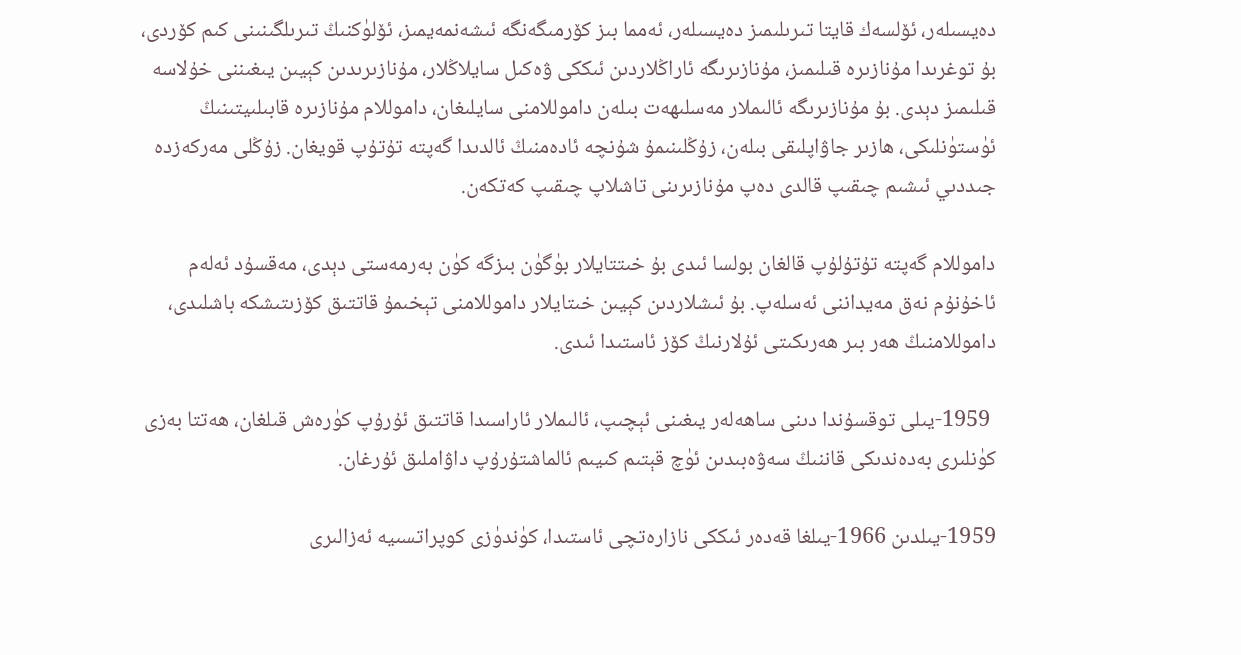دەيسىلەر، ئۆلسەك قايتا تىرىلىمىز دەيسىلەر، ئەمما بىز كۆرمىگەنگە ئىشەنمەيمىز، ئۆلۈكنىڭ تىرىلگىنىنى كىم كۆردى، بۇ توغرىدا مۇنازىرە قىلىمىز، مۇنازىرىگە ئاراڭلاردىن ئىككى ۋەكىل سايلاڭلار، مۇنازىرىدىن كېيىن يىغىننى خۇلاسە قىلىمىز دېدى. بۇ مۇنازىرىگە ئالىملار مەسلىھەت بىلەن داموللامنى سايلىغان، داموللام مۇنازىرە قابىلىيتىنىڭ ئۈستۈنلىكى، ھازىر جاۋاپلىقى بىلەن، زۇڭلىنىمۇ شۇنچە ئادەمنىڭ ئالدىدا گەپتە تۇتۇپ قويغان. زۇڭلى مەركەزدە جىددىي ئىشىم چىقىپ قالدى دەپ مۇنازىرىنى تاشلاپ چىقىپ كەتكەن.

داموللام گەپتە تۇتۇلۇپ قالغان بولسا ئىدى بۇ خىتتايلار بۈگۈن بىزگە كۈن بەرمەستى دېدى، مەقسۇد ئەلەم ئاخۇنۇم نەق مەيداننى ئەسلەپ. بۇ ئىشلاردىن كېيىن خىتايلار داموللامنى تېخىمۇ قاتتىق كۆزىتىشكە باشلىدى، داموللامنىڭ ھەر بىر ھەرىكىتى ئۇلارنىڭ كۆز ئاستىدا ئىدى.

 1959-يىلى توقسۇندا دىنى ساھەلەر يىغىنى ئېچىپ، ئالىملار ئاراسىدا قاتتىق ئۇرۇپ كۈرەش قىلغان، ھەتتا بەزى كۈنلىرى بەدەندىكى قاننىڭ سەۋەبىدىن ئۈچ قېتىم كىيىم ئالماشتۇرۇپ داۋاملىق ئۇرغان.

1959-يىلدىن 1966-يىلغا قەدەر ئىككى نازارەتچى ئاستىدا، كۈندۈزى كوپراتسىيە ئەزالىرى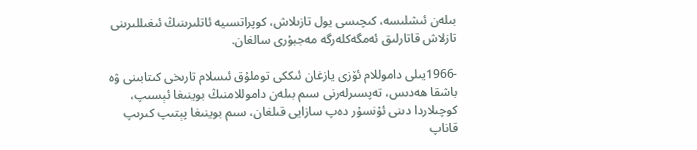بىلەن ئىشلىسە، كىچىسى يول تازىلاش، كوپراتسىيە ئاتلىرىنىڭ ئىغىللىرىنى تازلاش قاتارلىق ئەمگەكلەرگە مەجبۇرى سالغان.

-1966يىلى داموللام ئۆزى يازغان ئىككى توملۇق ئىسلام تارىخى كىتابىنى ۋە باشقا ھەدىس، تەپسىرلەرنى سىم بىلەن داموللامنىڭ بوينىغا ئېسىپ، كوچىلاردا دىنى ئۇنسۇر دەپ سازايى قىلغان، سىم بوينىغا پېتىپ كىرىپ قاناپ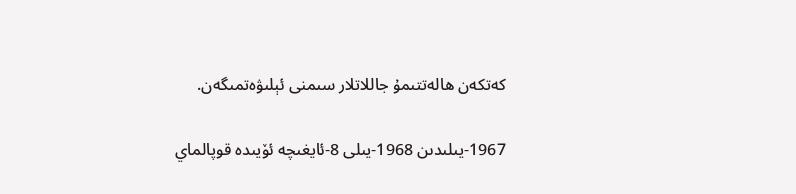كەتكەن ھالەتتىمۇ جاللاتلار سىمنى ئېلىۋەتمىگەن.

1967-يىلىدىن 1968-يىلى 8-ئايغىچە ئۆيىدە قوپالماي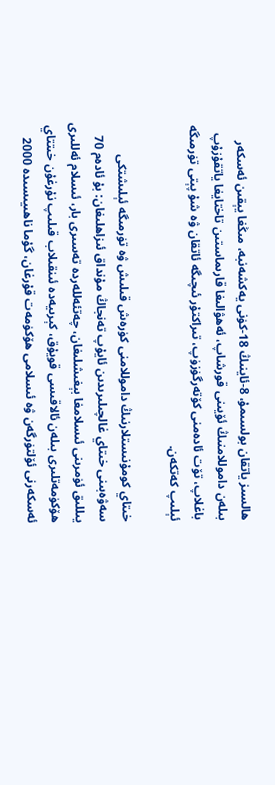ھالسىز ياتقان بولسىمۇ، 8-ئاينىڭ 18-كۈنى يەكشەنبە، مىڭغا يېقىن ئەسكەر بىلەن داموللامنىڭ ئۆيىنى قورشاپ، ئەھۋالىغا قارىماستىن تاختايغا ياتقۇزۇپ باغلاپ، تۆت ئادەمنى كۆتەرگۈزۈپ، تىراكتۇر ئىچىگە ئاتقان ۋە شۇ پېتى تۈرمىگە ئېلىپ كەتكەن.

خىتاي كومۇنىستلارنىڭ داموللامنى كۈرەش قىلىش ۋە تۈرمىگە ئېلىشتكى سەۋەبىنى خىتاي غالچىلىرىدىن ئايۇپ تەنجاڭ مۇنداق ئىزاھلىغان: بۇ ئادەم 70 يىللىق ئۈمرىنى ئىسلامغا بېغىشلىغان، چەتئەللەردە تەسىرى بار، ئىسلام ئەللىرى ھۆكۈمەتلىرى بىلەن ئالاقىسى قويۇق، كېرىيەدە ئىنقىلاب قىلىپ نۇرغۇن خىتتاي ئەسكەرنى ئۆلتۈرگەن ۋە ئىسلامى ھۆكۈمەت قۇرغان، گۇما ناھىيىسىدە 2000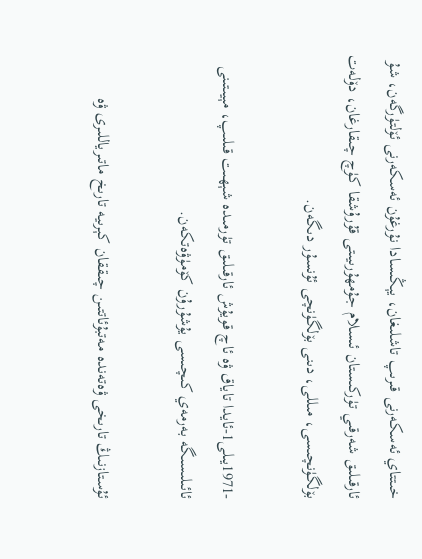خىتتاي ئەسكەرنى قىرىپ تاشلىغان، يېڭىسادا نۇرغۇن ئەسكەرنى ئۆلتۈرگەن، شۇ ئارقىلىق شەرقىي تۈركىستان ئىسلام جۇمھۇرىيىتى قۇرۇشقا كۈچ چىقارغان، دۆلەت بۆلگۈنچىسى، مىللى، دىنى بۆلگۈنچى ئۇنسۇر دىگەن.

-1971يىلى1-ئايدا تاياق ۋە ئاچ قويۇش ئارقىلىق تۈرمىدە شېھىت قىلىپ، مېيىتىنى ئائىلىسىگە بەرمەي كىچىسى يۇشۇرۇن كۆمۈۋەتكەن.

ئۇستازنىڭ تارىخى ۋەتەندە مەتبۇئاتتىن چىققان كېرىيە تارىخ ماتىرياللىرى ۋە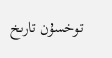توخسۇن تارىخ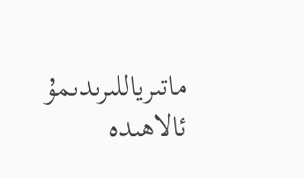ماتىرياللىرىدىمۇ ئالاھىدە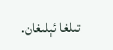تىلغا ئېلىغان.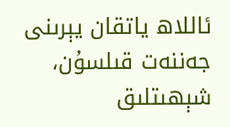ئاللاھ ياتقان يېرىنى جەننەت قىلسۇن، شېھىتلىق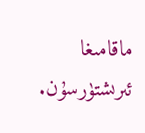ماقامىغا ئىرىشتۈرسۇن.